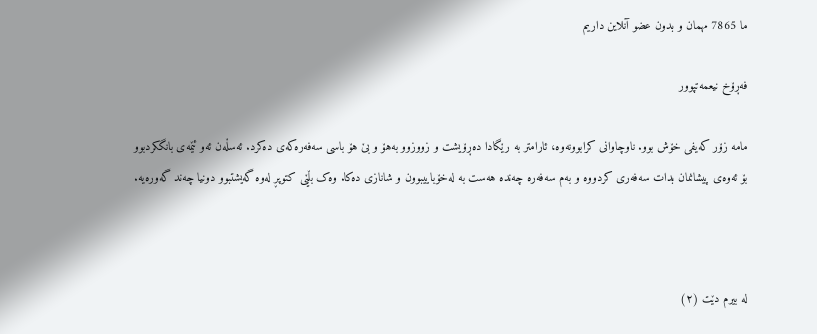ما 7865 مهمان و بدون عضو آنلاین داریم

فەڕۆخ نیعمەتپوور

مامە زۆر کەیفی خۆش بوو. ناوچاوانی کرابوونەوە، ئارامتر بە رێگادا دەڕۆیشت و زووزوو بەهۆ و بێ هۆ باسی سەفەرەکەی دەکرد. ئەسڵەن ئەو ئێمەی بانگکردبوو بۆ ئەوەی پیشانمان بدات سەفەری کردووە و بەم سەفەرە چەندە هەست بە لەخۆباییبوون و شانازی دەکا. وەک بڵێی کتوپڕ لەوە گەیشتبوو دونیا چەند گەورەیە.



لە بیرم دێت (٢)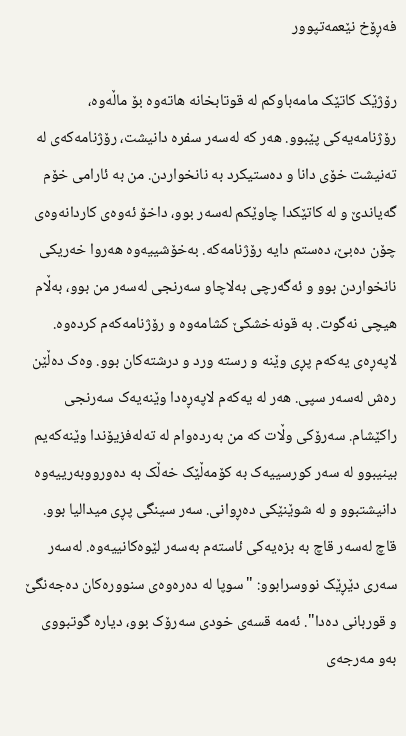فەڕۆخ نێعمەتپوور

رۆژێک کاتێک مامەباوکم لە قوتابخانە هاتەوە بۆ ماڵەوە، رۆژنامەیەکی پێبوو. هەر کە لەسەر سفرە دانیشت، رۆژنامەکەی لە تەنیشت خۆی دانا و دەستیکرد بە نانخواردن. من بە ئارامی خۆم گەیاندێ و لە کاتێکدا چاوێکم لەسەر بوو، داخۆ ئەوەی کاردانەوەی چۆن دەبێ، دەستم دایە رۆژنامەکە. بەخۆشییەوە هەروا خەریکی نانخواردن بوو و ئەگەرچی بەلاچاو سەرنجی لەسەر من بوو، بەڵام هیچی نەگوت. بە قونەخشکێ کشامەوە و رۆژنامەکەم کردەوە. لاپەڕەی یەکەم پڕی وێنە و رستە ورد و درشتەکان بوو. وەک دەڵێن رەش لەسەر سپی. هەر لە یەکەم لاپەڕەدا وێنەیەک سەرنجی راکێشام. سەرۆکی وڵات کە من بەردەوام لە تەلەفزیۆندا وێنەکەیم بینیبوو لە سەر کورسییەک بە کۆمەڵێک خەڵک بە دەورووبەرییەوە دانیشتبوو و لە شوێنێکی دەڕوانی. سەر سینگی پڕی میدالیا بوو. قاچ لەسەر قاچ بە بزەیەکی ئاستەم بەسەر لێوەکانییەوە. لەسەر سەری دێڕێک نووسرابوو: "سوپا لە دەرەوەی سنوورەکان دەجەنگێ و قوربانی دەدا". ئەمە قسەی خودی سەرۆک بوو، دیارە گوتبووی بەو مەرجەی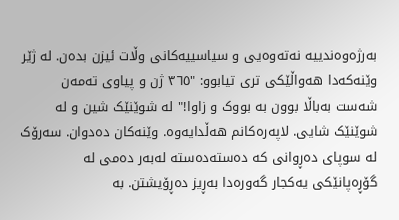بەرژەوەندییە نەتەوەیی و سیاسییەکانی وڵات ئیزن بدەن. لە ژێر وێنەکەدا هەواڵێکی تری تیابوو: "٣٦٥ ژن و پیاوی تەمەن شەست بەباڵا بوون بە بووک و زاوا!" لە شوێنێک شین و لە شوێنێک شایی. لاپەرەکانم هەڵدایەوە. وێنەکان دەدوان. سەرۆک لە سوپای دەڕوانی کە دەستەدەستە لەبەر دەمی لە گۆڕەپانێکی یەکجار گەورەدا بەڕیز دەڕۆیشتن. بە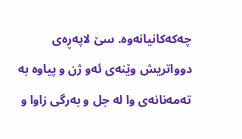چەکەکانیانەوە. سێ لاپەڕەی دوواتریش وێنەی ئەو ژن و پیاوە بە تەمەنانەی وا لە جل و بەرگی زاوا و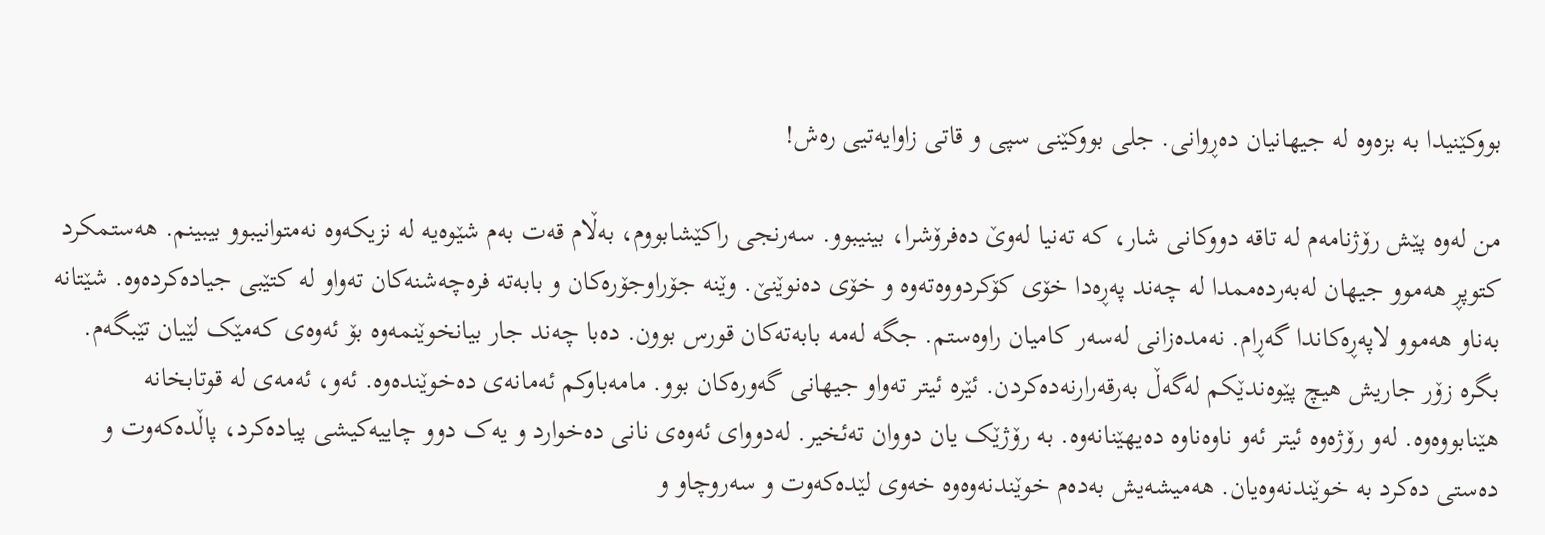بووکێنیدا بە بزەوە لە جیهانیان دەڕوانی. جلی بووکێنی سپی و قاتی زاوایەتیی رەش!

من لەوە پێش رۆژنامەم لە تاقە دووکانی شار، کە تەنیا لەوێ دەفرۆشرا، بینیبوو. سەرنجی راکێشابووم، بەڵام قەت بەم شێوەیە لە نزیکەوە نەمتوانیبوو بیبینم. هەستمکرد کتوپڕ هەموو جیهان لەبەردەممدا لە چەند پەڕەدا خۆی کۆکردووەتەوە و خۆی دەنوێنێ. وێنە جۆراوجۆرەکان و بابەتە فرەچەشنەکان تەواو لە کتێبی جیادەکردەوە. شێتانە بەناو هەموو لاپەڕەکاندا گەڕام. نەمدەزانی لەسەر کامیان راوەستم. جگە لەمە بابەتەکان قورس بوون. دەبا چەند جار بیانخوێنمەوە بۆ ئەوەی کەمێک لێیان تێبگەم. بگرە زۆر جاریش هیچ پێوەندێکم لەگەڵ بەرقەرارنەدەکردن. ئێرە ئیتر تەواو جیهانی گەورەکان بوو. مامەباوکم ئەمانەی دەخوێندەوە. ئەو، ئەمەی لە قوتابخانە هێنابووەوە. لەو رۆژەوە ئیتر ئەو ناوەناوە دەیهێنانەوە. بە رۆژێک یان دووان تەئخیر. لەدووای ئەوەی نانی دەخوارد و یەک دوو چاییەکیشی پیادەکرد، پاڵدەکەوت و دەستی دەکرد بە خوێندنەوەیان. هەمیشەیش بەدەم خوێندنەوەوە خەوی لێدەکەوت و سەروچاو و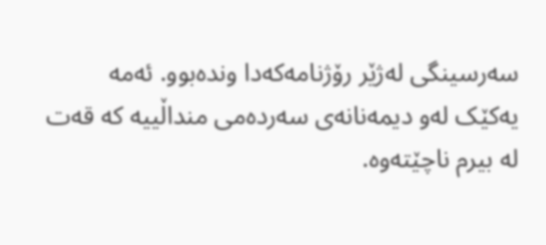سەرسینگی لەژێر رۆژنامەکەدا وندەبوو. ئەمە یەکێک لەو دیمەنانەی سەردەمی منداڵییە کە قەت لە بیرم ناچێتەوە.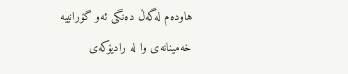هاودەم لەگەڵ دەنگی ئەو گۆرانییە خەمینانەی وا لە رادیۆکەی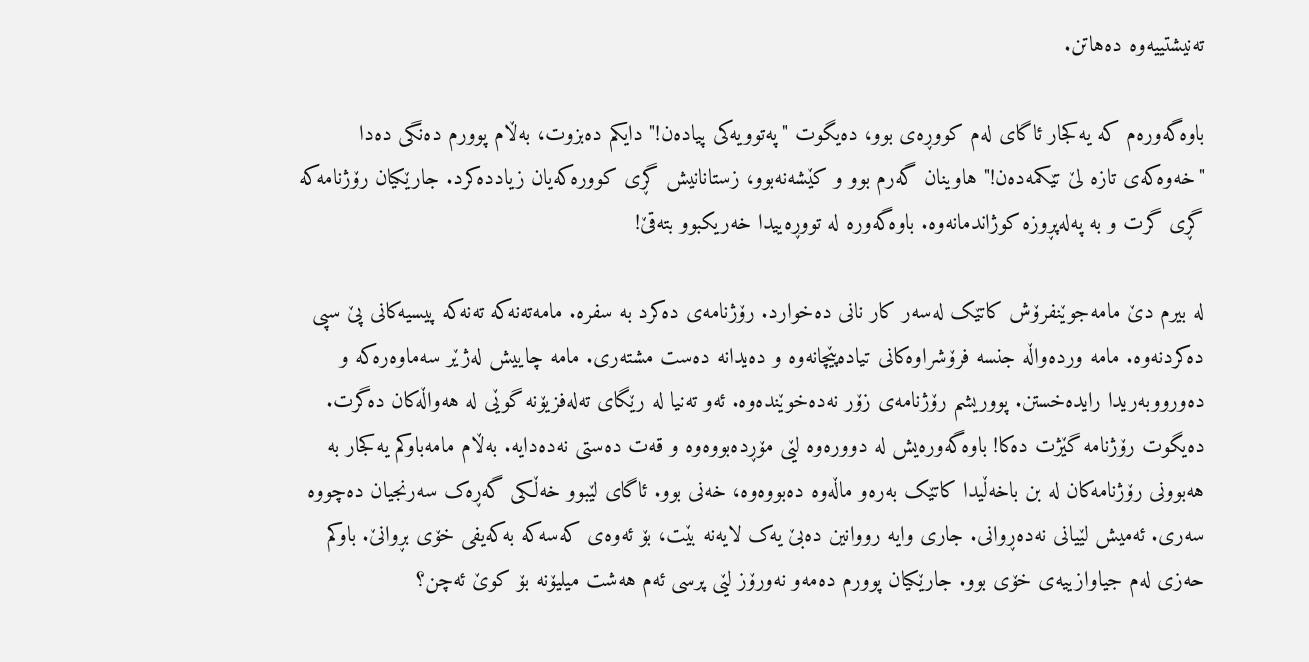تەنیشتییەوە دەهاتن.

باوەگەورەم کە یەکجار ئاگای لەم کووڕەی بوو، دەیگوت "پەتوویەکی پیادەن!" دایکم دەبزوت، بەڵام پوورم دەنگی دەدا "خەوەکەی تازە لێ تێکمەدەن!" هاوینان گەرم بوو و کێشەنەبوو، زستانانیش گڕی کوورەکەیان زیاددەکرد. جارێکیان رۆژنامەکە گڕی گرت و بە پەلەپڕوزە کوژاندمانەوە. باوەگەورە لە تووڕەییدا خەریکبوو بتەقێ!

لە بیرم دێ مامەجوێنفرۆش کاتێک لەسەر کار نانی دەخوارد. رۆژنامەی دەکرد بە سفرە. مامەتەنەکە تەنەکە پیسیەکانی پێ سپی دەکردنەوە. مامە وردەواڵە جنسە فرۆشراوەکانی تیادەپێچانەوە و دەیدانە دەست مشتەری. مامە چاییش لەژێر سەماوەرەکە و دەورووبەریدا رایدەخستن. پووریشم رۆژنامەی زۆر نەدەخوێندەوە. ئەو تەنیا لە رێگای تەلەفزیۆنە گوێی لە هەواڵەکان دەگرت. دەیگوت رۆژنامە گێژت دەکا! باوەگەورەیش لە دوورەوە لێی مۆڕدەبووەوە و قەت دەستی نەدەدایە. بەڵام مامەباوکم یەکجار بە هەبوونی رۆژنامەکان لە بن باخەڵیدا کاتێک بەرەو ماڵەوە دەبووەوە، خەنی بوو. ئاگای لێبوو خەڵکی گەڕەک سەرنجیان دەچووە سەری. ئەمیش لێیانی نەدەڕوانی. جاری وایە رووانین دەبێ یەک لایەنە بێت، بۆ ئەوەی کەسەکە بەکەیفی خۆی بڕوانێ. باوکم حەزی لەم جیاوازییەی خۆی بوو. جارێکیان پوورم دەمەو نەورۆز لێی پرسی ئەم هەشت میلیۆنە بۆ کوێ ئەچن؟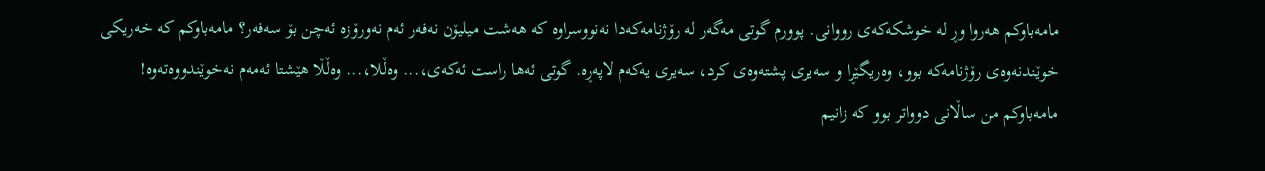مامەباوکم هەروا وڕ لە خوشکەکەی رووانی. پوورم گوتی مەگەر لە رۆژنامەکەدا نەنووسراوە کە هەشت میلیۆن نەفەر ئەم نەورۆزە ئەچن بۆ سەفەر؟ مامەباوکم کە خەریکی خوێندنەوەی رۆژنامەکە بوو، وەریگێڕا و سەیری پشتەوەی کرد، سەیری یەکەم لاپەڕە. گوتی ئەها راست ئەکەی،... وەڵلا،... وەڵڵا هێشتا ئەمەم نەخوێندووەتەوە! مامەباوکم من ساڵانی دوواتر بوو کە زانیم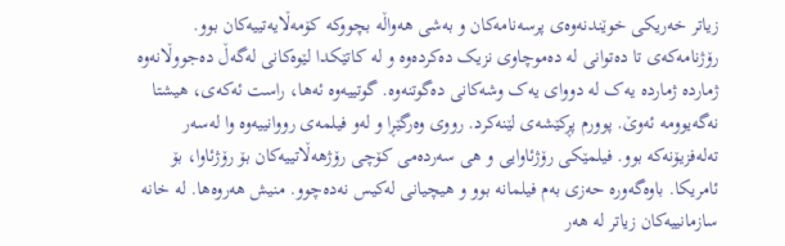زیاتر خەریکی خوێندنەوەی پرسەنامەکان و بەشی هەواڵە بچووکە کۆمەڵایەتییەکان بوو. رۆژنامەکەی تا دەتوانی لە دەموچاوی نزیک دەکردەوە و لە کاتێکدا لێوەکانی لەگەڵ دەجووڵانەوە ژماردە ژماردە یەک لە دووای یەک وشەکانی دەگوتنەوە. گوتییەوە ئەها، راست ئەکەی، هیشتا نەگەیوومە ئەوێ. پوورم پڕکێشەی لێنەکرد. رووی وەرگێڕا و لەو فیلمەی رووانییەوە وا لەسەر تەلەفزیۆنەکە بوو. فیلمێکی رۆژئاوایی و هی سەردەمی کۆچی رۆژهەڵاتییەکان بۆ رۆژئاوا، بۆ ئامریکا. باوەگەورە حەزی بەم فیلمانە بوو و هیچیانی لەکیس نەدەچوو. منیش هەروەها. لە خانە سازمانییەکان زیاتر لە هەر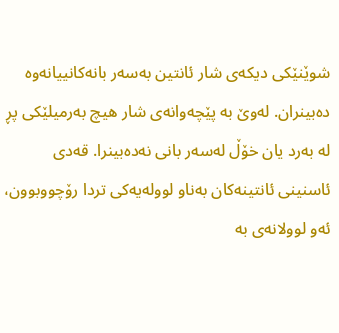شوێنێکی دیکەی شار ئانتین بەسەر بانەکانییانەوە دەبینران. لەوێ بە پێچەوانەی شار هیچ بەرمیلێکی پڕ لە بەرد یان خۆڵ لەسەر بانی نەدەبینرا. قەدی ئاسنینی ئانتینەکان بەناو لوولەیەکی تردا رۆچووبوون، ئەو لوولانەی بە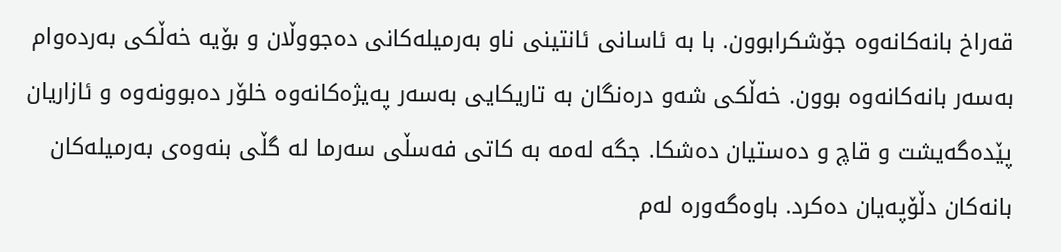قەراخ بانەکانەوە جۆشکرابوون. با بە ئاسانی ئانتینی ناو بەرمیلەکانی دەجووڵان و بۆیە خەڵکی بەردەوام بەسەر بانەکانەوە بوون. خەڵکی شەو درەنگان بە تاریکایی بەسەر پەیژەکانەوە خلۆر دەبوونەوە و ئازاریان پێدەگەیشت و قاچ و دەستیان دەشکا. جگە لەمە بە کاتی فەسڵی سەرما لە گڵی بنەوەی بەرمیلەکان بانەکان دڵۆپەیان دەکرد. باوەگەورە لەم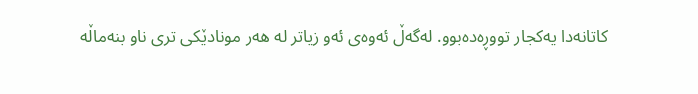کاتانەدا یەکجار تووڕەدەبوو. لەگەڵ ئەوەی ئەو زیاتر لە هەر مونادێکی تری ناو بنەماڵە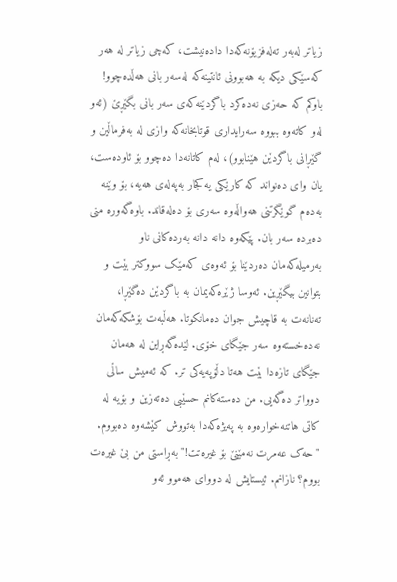زیاتر لەبەر تەلەفزیۆنەکەدا دادەنیشت، کەچی زیاتر لە هەر کەسێکی دیکە بە هەبوونی ئانتینەکە لەسەر بانی هەڵدەچوو! باوکم کە حەزی نەدەکرد باگردێنەکەی سەر بانی بگێڕێ (ئەو لەو کاتەوە ببووە سەرایداری قوتابخانەکە وازی لە بەفرماڵین و گێڕانی باگردێن هێنابوو)، لەم کاتانەدا دەچوو بۆ ئاودەست، یان وای دەنواند کە کارێکی یەکجار بەپەلەی هەیە، بۆ وێنە بەدەم گوێگرتنی هەواڵەوە سەری بۆ دەلەقاند. باوەگەورە منی دەبردە سەر بان. پێکەوە دانە دانە بەردەکانی ناو بەرمیلەکەمان دەردێنا بۆ ئەوەی کەمێک سووکتر بێت و بتوانین بیگێڕین. ئەوسا ژێرەکەیمان بە باگردێن دەگێڕا، تەنانەت بە قاچیش جوان دەمانکوتا. هەڵبەت بۆشکەکەمان نەدەخستەوە سەر جێگای خۆی. لێدەگەڕاین لە هەمان جێگای تازەدا بێت هەتا دڵۆپەیەکی تر. کە ئەمیش ساڵی دوواتر دەگەیی. من دەستەکانم حسێبی دەتەزین و بۆیە لە کاتی هاتنەخوارەوە بە پەیژەکەدا بەتووش کێشەوە دەبووم. "حەک عەمرت نەمێنێ بۆ غیرەتت!" بەڕاستی من بێ غیرەت بووم؟ نازانم. ئیستایش لە دووای هەموو ئەو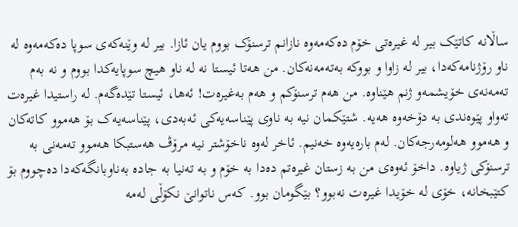ساڵانە کاتێک بیر لە غیرەتی خۆم دەکەمەوە نازانم ترسنۆک بووم یان ئازا. بیر لە وێنەکەی سوپا دەکەمەوە لە ناو رۆژنامەکەدا، بیر لە زاوا و بووکە بەتەمەنەکان. من هەتا ئیستا نە لە ناو هیچ سوپایەکدا بووم و نە بەم تەمەنەی خۆیشمەو ژنم هێناوە. من هەم ترسنۆکم و هەم بەغیرەت! ئەها، ئیستا تێدەگەم. لە راستیدا غیرەت تەواو پێوەندی بە دۆخەوە هەیە. شتێکمان نیە بە ناوی پێناسەیەکی ئەبەدی، پێناسەیەک بۆ هەموو کاتەکان و هەموو هەلومەرجەکان. لەم بارەیەوە خەنیم. ئاخر لەوە ناخۆشتر نیە مرۆڤ هەستبکا هەموو تەمەنی بە ترسنۆکی ژیاوە. داخۆ ئەوەی من بە زستان غیرەتم دەدا بە خۆم و بە تەنیا بە جادە بەناوبانگەکەدا دەچووم بۆ کتێبخانە، خۆی لە خۆیدا غیرەت نەبوو؟ بێگومان بوو. کەس ناتوانێ نکۆڵی لەمە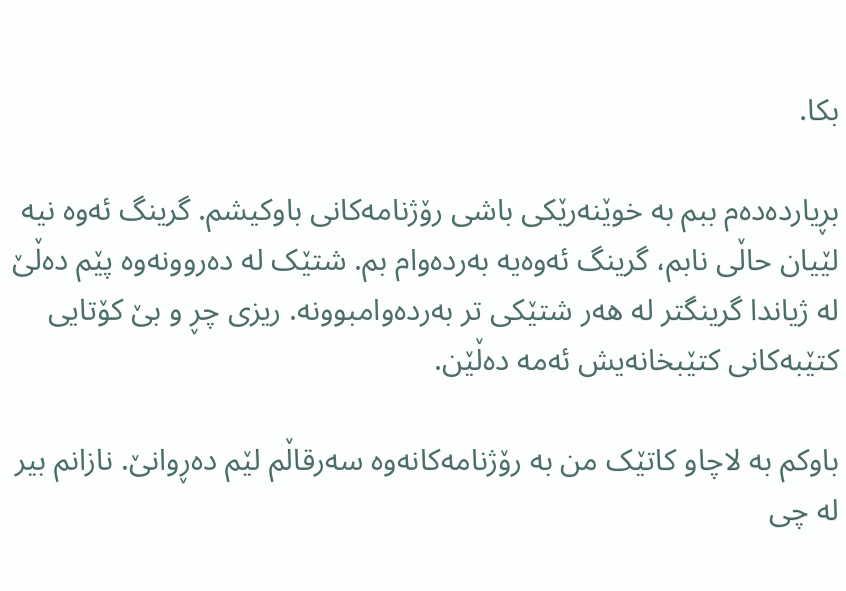بکا.

بڕیاردەدەم ببم بە خوێنەرێکی باشی رۆژنامەکانی باوکیشم. گرینگ ئەوە نیە لێیان حاڵی نابم، گرینگ ئەوەیە بەردەوام بم. شتێک لە دەروونەوە پێم دەڵێ لە ژیاندا گرینگتر لە هەر شتێکی تر بەردەوامبوونە. ریزی چڕ و بێ کۆتایی کتێبەکانی کتێبخانەیش ئەمە دەڵێن.

باوکم بە لاچاو کاتێک من بە رۆژنامەکانەوە سەرقاڵم لێم دەڕوانێ. نازانم بیر لە چی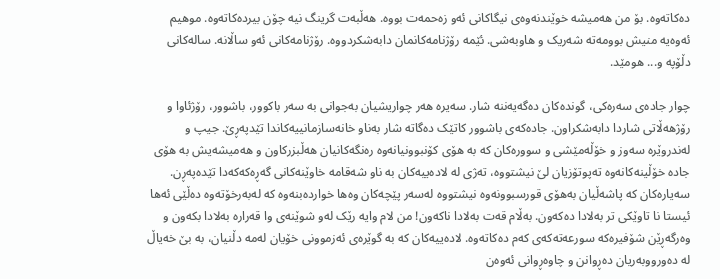دەکاتەوە. بۆ من هەمیشە خوێندنەوەی نیگاکانی ئەو زەحمەت بووە. هەڵبەت گرینگ نیە چۆن بیردەکاتەوە. موهیم ئەوەیە منیش بوومەتە شەریک و هاوبەشی. ئێمە رۆژنامەکانمان دابەشکردووە. رۆژنامەکانی ئەو ساڵانە. سالەکانی دڵۆپە و... هومێد.

چوار جادەی سەرەکی، گوندەکان دەگەیەننە شار. سەیرە هەر چواریشیان بەجوانی بە سەر باکوور، باشوور، رۆژئاوا و رۆژهەڵاتی شاردا دابەشکراون. جادەکەی باشوور کاتێک دەگاتە شار بەناو خانەسازمانییەکاندا تێدپەڕێ. جیپ و لەندروێرە سەوز و خۆڵەمێشی و سوورەکان کە بە هۆی کۆنبوونیانەوە رەنگەکانیان هەڵبزرکاون و هەمیشەیش بە هۆی جادە خۆڵینەکانەوە تەپوتۆزیان لێ نیشتووە، تەژی لە لادەییەکان بە ناو شەقامە خاوێنەکانی گەڕەکەکەدا تێدەپەڕن. سەیارەکان کە پاشەڵیان بەهۆی قورسبوونەوە نیشتووە لەسەر پێچەکان وەها خواردەبنەوە کە لەبەرخۆتەوە دەڵێی ئەها ئیستا نا تاوێکی تر بەلادا دەکەون. بەڵام قەت بەلادا ناکەون! من لام وایە رێک لەو شوێنەی وا قەرارە بەلادا بکەون و وەرگەڕێن شۆفیرەکە سورعەتەکەی کەم دەکاتەوە. لادەییەکان کە بە گوێرەی ئەزموونی خۆیان لەمە دڵنیان، بە بێ خەیاڵ لە دەورووبەریان دەڕوانن و چاوەڕوانی ئەوەن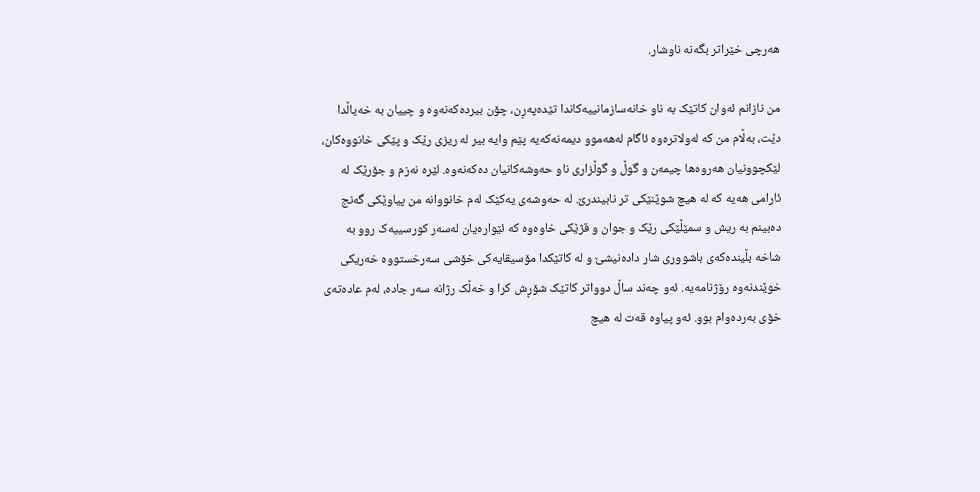هەرچی خێراتر بگەنە ناوشار.

من نازانم ئەوان کاتێک بە ناو خانەسازمانییەکاندا تێدەپەڕن، چۆن بیردەکەنەوە و چییان بە خەیاڵدا دێت، بەڵام من کە لەولاترەوە ئاگام لەهەموو دیمەنەکەیە پێم وایە بیر لە ریزی رێک و پێکی خانووەکان، لێکچوونیان هەروەها چیمەن و گوڵ و گوڵزاری ناو حەوشەکانیان دەکەنەوە. لێرە نەزم و جۆرێک لە ئارامی هەیە کە لە هیچ شوێنێکی تر نابیندرێ. لە حەوشەی یەکێک لەم خانووانە من پیاوێکی گەنج دەبینم بە ریش و سمێڵێکی رێک و جوان و قژێکی خاوەوە کە ئێوارەیان لەسەر کورسییەک روو بە شاخە بڵیندەکەی باشووری شار دادەنیشێ و لە کاتێکدا مۆسیقایەکی خۆشی سەرخستووە خەریکی خوێندنەوە رۆژنامەیە. ئەو چەند ساڵ دوواتر کاتێک شۆڕش کرا و خەڵک رژانە سەر جادە، لەم عادەتەی خۆی بەردەوام بوو. ئەو پیاوە قەت لە هیچ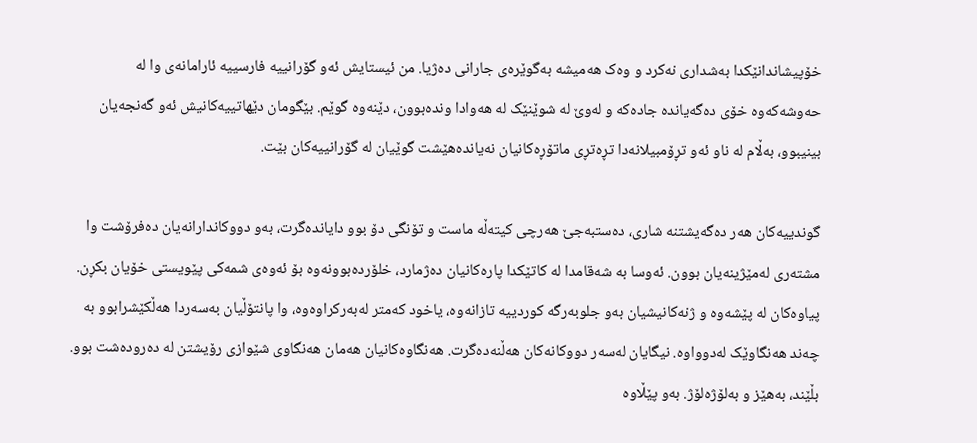خۆپیشاندانێکدا بەشداری نەکرد و وەک هەمیشە بەگوێرەی جارانی دەژیا. من ئیستایش ئەو گۆرانییە فارسییە ئارامانەی وا لە حەوشەکەوە خۆی دەگەیاندە جادەکە و لەوێ لە شوێنێک لە هەوادا وندەبوون، دێنەوە گوێم. بێگومان دێهاتییەکانیش ئەو گەنجەیان بینیبوو، بەڵام لە ناو ئەو تڕۆمبیلانەدا تڕەتڕی ماتۆڕەکانیان نەیاندەهێشت گوێیان لە گۆرانییەکان بێت.

گوندییەکان هەر دەگەیشتنە شاری، دەستبەجێ هەرچی کیتەڵە ماست و تۆنگی دۆ بوو دایاندەگرت، بەو دووکاندارانەیان دەفرۆشت وا مشتەری لەمێژینەیان بوون. ئەوسا بە شەقامدا لە کاتێکدا پارەکانیان دەژمارد، خلۆردەبوونەوە بۆ ئەوەی شمەکی پێویستی خۆیان بکڕن. پیاوەکان لە پێشەوە و ژنەکانیشیان بەو جلوبەرگە کوردییە تازانەوە، یاخود کەمتر لەبەرکراوەوە، وا پانتۆڵیان بەسەردا هەڵکێشرابوو بە چەند هەنگاوێک لەدوواوە. نیگایان لەسەر دووکانەکان هەڵنەدەگرت. هەنگاوەکانیان هەمان هەنگاوی شێوازی رۆیشتن لە دەرودەشت بوو. بڵێند، بەهێز و بەلۆژەلۆژ. بەو پێڵاوە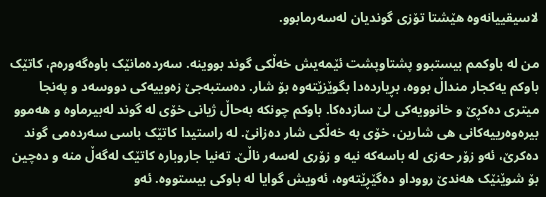لاسیقییانەوە هێشتا تۆزی گوندیان لەسەرمابوو.

من لە باوکمم بیستبوو پشتاوپشت ئێمەیش خەڵکی گوند بووینە. سەردەمانێک باوەگەورەم، کاتێک باوکم یەکجار منداڵ بووە، بڕیاردەدا بگوێزێتەوە بۆ شار. دەستبەجێ زەوییەکی دووسەد و پەنجا میتری دەکڕێ و خانوویەکی لێ سازدەکا. باوکم چونکە بەحاڵ ژیانی خۆی لە گوند لەبیرماوە و هەموو بیرەوەرییەکانی هی شارین، خۆی بە خەڵکی شار دەزانێ. لە راستیدا کاتێک باسی سەردەمی گوند دەکرێ، ئەو زۆر حەزی لە باسەکە نیە و زۆری لەسەر ناڵێ. تەنیا جاروبارە کاتێک لەگەڵ منە و دەچین بۆ شوێنێک هەندێ رووداو دەگێڕێتەوە، ئەویش گوایا لە باوکی بیستووە. ئەو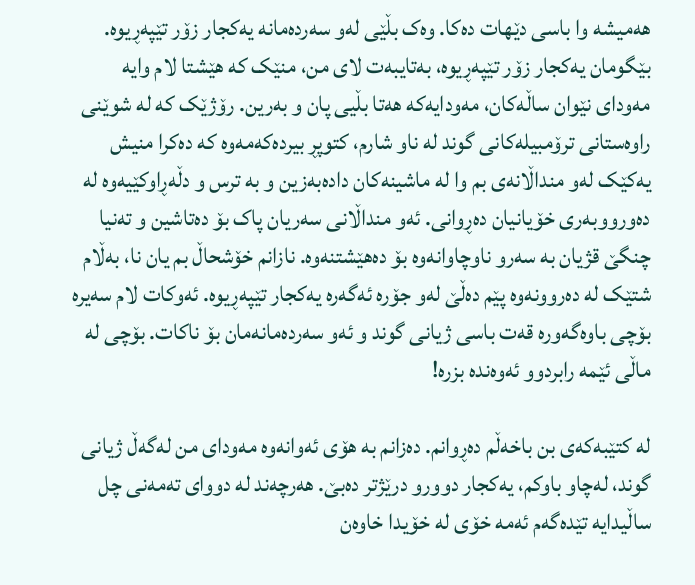هەمیشە وا باسی دێهات دەکا. وەک بڵێی لەو سەردەمانە یەکجار زۆر تێپەڕیوە. بێگومان یەکجار زۆر تێپەڕیوە، بەتایبەت لای من، منێک کە هێشتا لام وایە مەودای نێوان ساڵەکان، مەودایەکە هەتا بڵیی پان و بەرین. رۆژێک کە لە شوێنی راوەستانی ترۆمبیلەکانی گوند لە ناو شارم، کتوپڕ بیردەکەمەوە کە دەکرا منیش یەکێک لەو منداڵانەی بم وا لە ماشینەکان دادەبەزین و بە ترس و دڵەڕاوکێیەوە لە دەورووبەری خۆیانیان دەڕوانی. ئەو منداڵانی سەریان پاک بۆ دەتاشین و تەنیا چنگێ قژیان بە سەرو ناوچاوانەوە بۆ دەهێشتنەوە. نازانم خۆشحاڵ بم یان نا، بەڵام شتێک لە دەروونەوە پێم دەڵێ لەو جۆرە ئەگەرە یەکجار تێپەڕیوە. ئەوکات لام سەیرە بۆچی باوەگەورە قەت باسی ژیانی گوند و ئەو سەردەمانەمان بۆ ناکات. بۆچی لە ماڵی ئێمە رابردوو ئەوەندە بزرە!

لە کتێبەکەی بن باخەڵم دەڕوانم. دەزانم بە هۆی ئەوانەوە مەودای من لەگەڵ ژیانی گوند، لەچاو باوکم، یەکجار دوورو درێژتر دەبێ. هەرچەند لە دووای تەمەنی چل ساڵیدایە تێدەگەم ئەمە خۆی لە خۆیدا خاوەن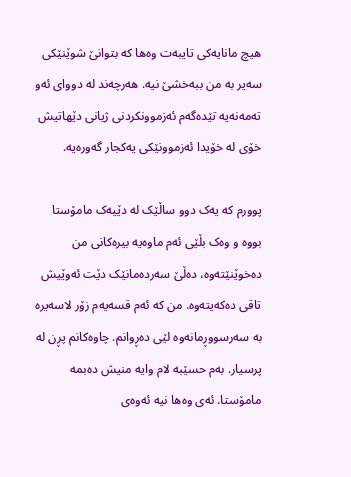هیچ مانایەکی تایبەت وەها کە بتوانێ شوێنێکی سەیر بە من ببەخشێ نیە. هەرچەند لە دووای ئەو تەمەنەیە تێدەگەم ئەزموونکردنی ژیانی دێهاتیش خۆی لە خۆیدا ئەزموونێکی یەکجار گەورەیە.

پوورم کە یەک دوو ساڵێک لە دێیەک مامۆستا بووە و وەک بڵێی ئەم ماوەیە بیرەکانی من دەخوێنێتەوە، دەڵێ سەردەمانێک دێت ئەوێیش تاقی دەکەیتەوە. من کە ئەم قسەیەم زۆر لاسەیرە بە سەرسووڕمانەوە لێی دەڕوانم. چاوەکانم پڕن لە پرسیار. بەم حسێبە لام وایە منیش دەبمە مامۆستا. ئەی وەها نیە ئەوەی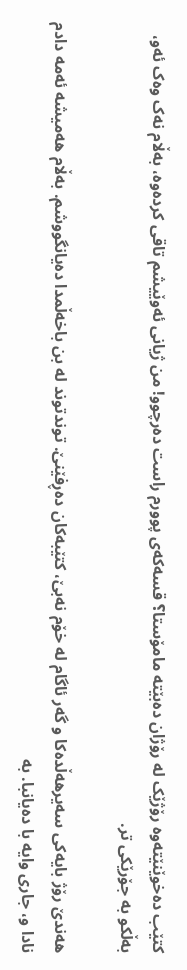کتێب دەخوێنێتەوە رۆژێک لە رۆژان دەبێتە مامۆستا؟ قسەکەی پوورم راست دەرچوو! من ژیانی ئەوێیشم تاقی کردەوە، بەڵام نەک وەک ئەو، بەڵکو بە جۆرێکی تر.

هەندێ رۆژ بایەکی سەیرهەڵدەکا و گەر ئاگام لە خۆم نەبێ، کتێبەکان دەڕفێنێ. توندتوند لە بن باخەڵمدا دەیانگووشم. بەڵام هەمیشە ئەمە دادم نادا و، جاری وایە با دەیانبا. بە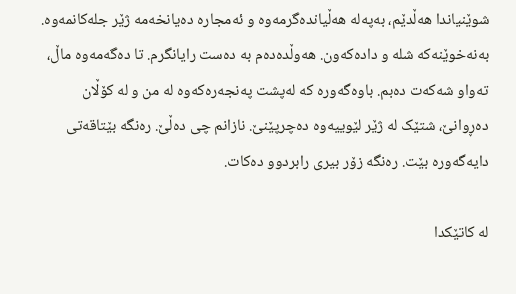شوێنیاندا هەڵدێم، بەپەلە هەڵیاندەگرمەوە و ئەمجارە دەیانخەمە ژێر جلەکانمەوە. بەنەخوێنەکە شلە و دادەکەون. هەوڵدەدەم بە دەست رایانگرم. تا دەگەمەوە ماڵ، تەواو شەکەت دەبم. باوەگەورە کە لەپشت پەنجەرەکەوە لە من و لە کۆڵان دەڕوانێ، شتێک لە ژێر لێوییەوە دەچرپێنێ. نازانم چی دەڵێ. رەنگە بێتاقەتی دایەگەورە بێت. رەنگە زۆر بیری رابردوو دەکات.

لە کاتێکدا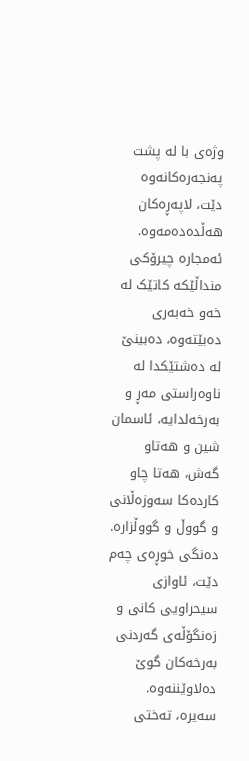وژەی با لە پشت پەنجەرەکانەوە دێت، لاپەڕەکان هەڵدەدەمەوە. ئەمجارە چیرۆکی منداڵێکە کاتێک لە خەو خەبەری دەبێتەوە، دەبینێ لە دەشتێکدا لە ناوەراستی مەڕ و بەرخەلدایە، ئاسمان شین و هەتاو گەش، هەتا چاو کاردەکا سەوزەڵانی و گووڵ و گووڵزارە. دەنگی خوڕەی چەم دێت، ئاوازی سیحراویی کانی و زەنگۆڵەی گەردنی بەرخەکان گوێ دەلاوێننەوە. سەیرە، تەختی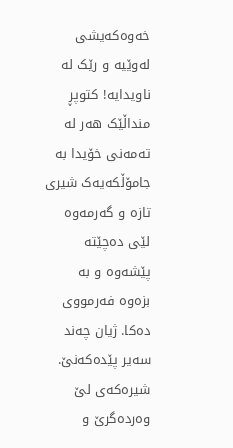خەوەکەیشی لەوێیە و رێک لە ناویدایە! کتوپڕ منداڵێک هەر لە تەمەنی خۆیدا بە جامۆڵکەیەک شیری تازە و گەرمەوە لێی دەچێتە پێشەوە و بە بزەوە فەرمووی دەکا. ژیان چەند سەیر پێدەکەنێ. شیرەکەی لێ وەردەگرێ و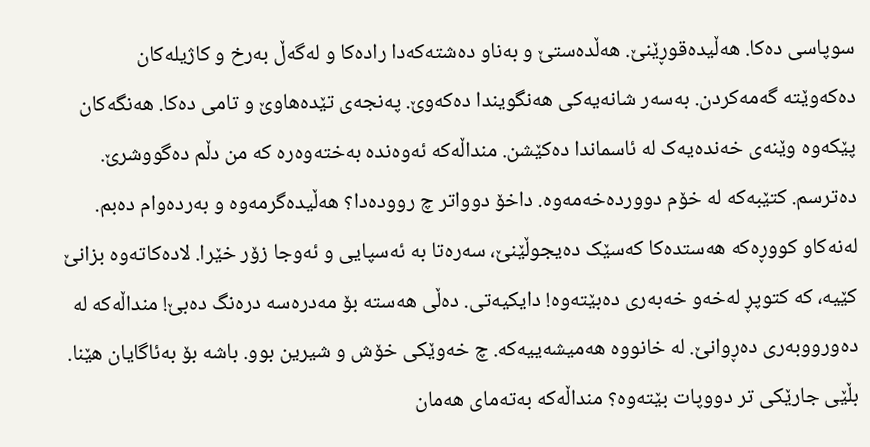سوپاسی دەکا. هەڵیدەقوڕێنێ. هەڵدەستێ و بەناو دەشتەکەدا رادەکا و لەگەڵ بەرخ و کاژیلەکان دەکەوێتە گەمەکردن. بەسەر شانەیەکی هەنگویندا دەکەوێ. پەنجەی تێدەهاوێ و تامی دەکا. هەنگەکان پێکەوە وێنەی خەندەیەک لە ئاسماندا دەکێشن. منداڵەکە ئەوەندە بەختەوەرە کە من دڵم دەگووشرێ. دەترسم. کتێبەکە لە خۆم دووردەخەمەوە. داخۆ دوواتر چ روودەدا؟ هەڵیدەگرمەوە و بەردەوام دەبم. لەنەکاو کووڕەکە هەستدەکا کەسێک دەیجوڵێنێ، سەرەتا بە ئەسپایی و ئەوجا زۆر خێرا. لادەکاتەوە بزانێ کێیە، کە کتوپڕ لەخەو خەبەری دەبێتەوە! دایکیەتی. دەڵی هەستە بۆ مەدرەسە درەنگ دەبێ! منداڵەکە لە دەورووبەری دەڕوانێ. لە خانووە هەمیشەییەکە. چ خەوێکی خۆش و شیرین بوو. باشە بۆ بەئاگایان هێنا. بڵێی جارێکی تر دووپات بێتەوە؟ منداڵەکە بەتەمای هەمان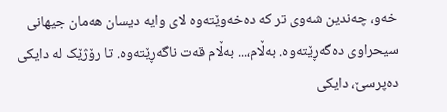خەو، چەندین شەوی تر کە دەخەوێتەوە لای وایە دیسان هەمان جیهانی سیحراوی دەگەڕێتەوە. بەڵام،... بەڵام قەت ناگەڕێتەوە. تا رۆژێک لە دایکی دەپرسێ، دایکی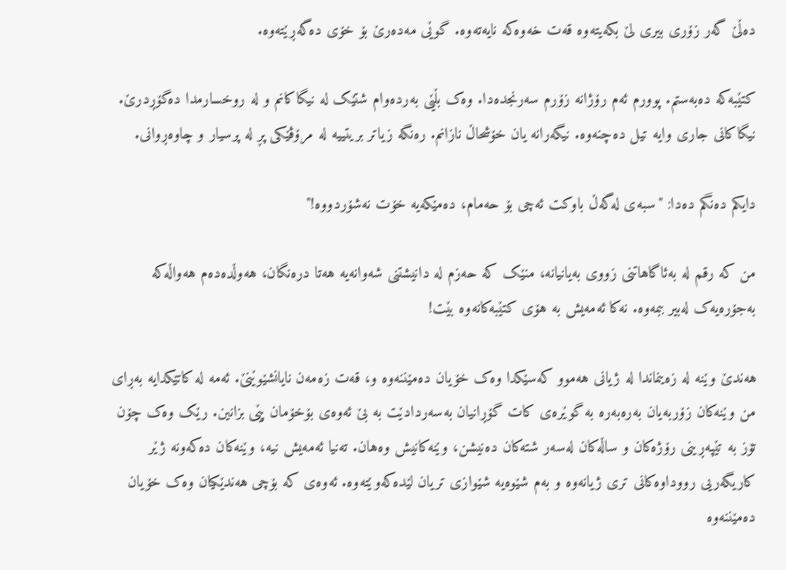دەڵێ گەر زۆری بیری لێ بکەیتەوە قەت خەوەکە نایەتەوە. گوێی مەدەرێ بۆ خۆی دەگەڕێتەوە.

کتێبەکە دەبەستم. پوورم ئەم رۆژانە زۆرم سەرنجدەدا. وەک بڵێی بەردەوام شتێک لە نیگاکانم و لە روخسارمدا دەگۆڕدرێ. نیگاکانی جاری وایە تیل دەچنەوە. نیگەرانە یان خۆشحاڵ نازانم. رەنگە زیاتر بریتییە لە مرۆڤێکی پڕ لە پرسیار و چاوەڕوانی.

دایکم دەنگم دەدا: "سبەی لەگەڵ باوکت ئەچی بۆ حەمام، دەمێکەیە خۆت نەشۆردووە!"

من کە رقم لە بەئاگاهاتنی زووی بەیانیانە، منێک کە حەزم لە دانیشتنی شەوانەیە هەتا درەنگان، هەوڵدەدەم هەواڵەکە بەجۆرەیەک لەبیر ببمەوە. نەکا ئەمەیش بە هۆی کتێبەکانەوە بێت!

هەندێ وێنە لە زەینماندا لە ژیانی هەموو کەسێکدا وەک خۆیان دەمێننەوە و، قەت زەمەن نایانشێوێنێ. ئەمە لە کاتێکدایە بەڕای من وێنەکان زۆربەیان بەرەبەرە بە گوێرەی کات گۆڕانیان بەسەردادێت بە بێ ئەوەی بۆخۆمان پێی بزانین. رێک وەک چۆن تۆز بە تێپەڕینی رۆژەکان و ساڵەکان لەسەر شتەکان دەنیشن، وێنەکانیش وەهان. تەنیا ئەمەیش نیە، وێنەکان دەکەونە ژێر کاریگەریی رووداوەکانی تری ژیانەوە و بەم شێوەیە شێوازی تریان لێدەکەوێتەوە. ئەوەی کە بۆچی هەندێکیان وەک خۆیان دەمێننەوە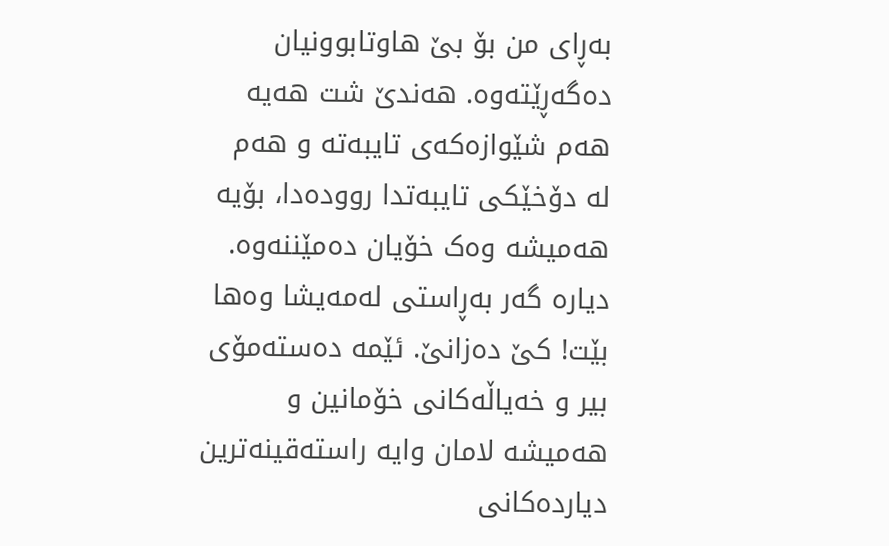بەڕای من بۆ بێ هاوتابوونیان دەگەڕێتەوە. هەندێ شت هەیە هەم شێوازەکەی تایبەتە و هەم لە دۆخێکی تایبەتدا روودەدا، بۆیە هەمیشە وەک خۆیان دەمێننەوە. دیارە گەر بەڕاستی لەمەیشا وەها بێت! کێ دەزانێ. ئێمە دەستەمۆی بیر و خەیاڵەکانی خۆمانین و هەمیشە لامان وایە راستەقینەترین دیاردەکانی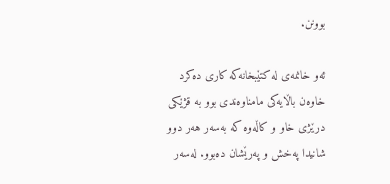بوونن.

ئەو خانمەی لە کتێبخانەکە کاری دەکرد خاوەن باڵایەکی مامناوەندی بوو بە قژێکی درێژی خاو و کاڵەوە کە بەسەر هەر دوو شانیدا پەخش و پەرێشان دەبوو. لەسەر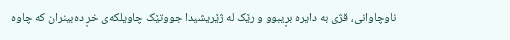ناوچاوانی، قژی بە دایرە بڕیبوو و رێک لە ژێریشیدا جووتێک چاویلکەی خڕ دەبینران کە چاوە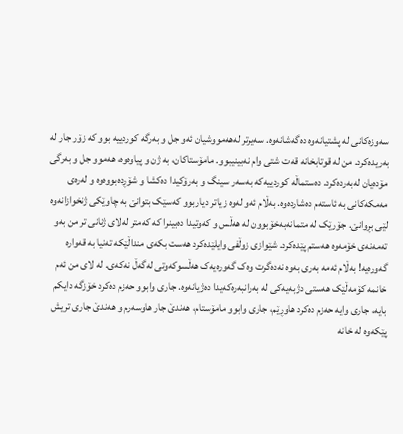سەوزەکانی لە پشتیانەوە دەگەشانەوە. سەیرتر لەهەمووشیان ئەو جل و بەرگە کوردییە بوو کە زۆر جار لە بەریدەکرد. من لە قوتابخانە قەت شتی وام نەبینیبوو. مامۆستاکان، بە ژن و پیاوەوە، هەموو جل و بەرگی مۆدەیان لەبەردەکرد. دەستماڵە کوردییەکە بەسەر سینگ و بەرۆکیدا دەکشا و شۆڕدەبووەوە و لەرەی مەمکەکانی بە ئاستەم دەشاردەوە. بەڵام ئەو لەوە زیاتر دیاربوو کەسێک بتوانێ بە چاوێکی ژنخوازانەوە لێی بڕوانێ. جۆرێک لە متمانەبەخۆبوون لە هەڵس و کەوتیدا دەبینرا کە کەمتر لەلای ژنانی تر من بەو تەمەنەی خۆمەوە هەستم پێدەکرد. شێوازی زوڵفی وایلێدەکرد هەست بکەی منداڵێکە تەنیا بە قەوارە گەورەیە! بەڵام ئەمە بەری بەوە نەدەگرت وەک گەورەیەک هەڵسوکەوتی لەگەڵ نەکەی. لە لای من ئەم خانمە کۆمەڵێک هەستی دژبەیەکی لە بەرانبەرەکەیدا دەژیانەوە. جاری وابوو حەزم دەکرد خۆزگە دایکم بایە، جاری وایە حەزم دەکرد هاوڕێم، جاری وابوو مامۆستام، هەندێ جار هاوسەرم و هەندێ جاری تریش پێکەوە لە خانە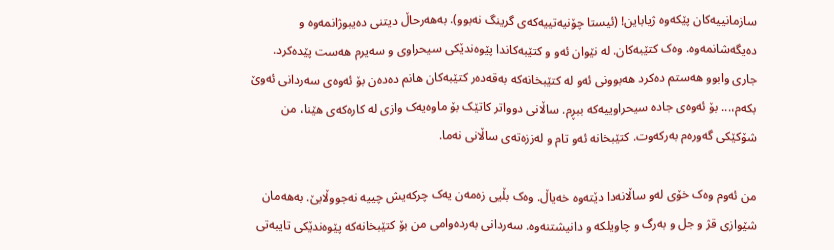سازمانییەکان پێکەوە ژیاباین! (ئیستا چۆنیەتییەکەی گرینگ نەبوو). بەهەرحاڵ دیتنی دەیبوژانمەوە و دەیگەشانمەوە. وەک کتێبەکان. لە نێوان ئەو و کتێبەکاندا پێوەندێکی سیحراوی و سەیرم هەست پێدەکرد. جاری وابوو هەستم دەکرد هەبوونی ئەو لە کتێبخانەکە بەقەدەر کتێبەکان هانم دەدەن بۆ ئەوەی سەردانی ئەوێ بکەم،... بۆ ئەوەی جادە سیحراوییەکە ببڕم. ساڵانی دوواتر کاتێک بۆ ماوەیەک وازی لە کارەکەی هێنا، من شۆکێکی گەورەم بەرکەوت. کتێبخانە ئەو تام و لەززەتەی ساڵانی نەما.

من ئەوم وەک خۆی لەو ساڵانەدا دێتەوە خەیاڵ. وەک بڵیی زەمەن یەک چرکەیش چییە نەجووڵابێ. بەهەمان شێوازی قژ و جل و بەرگ و چاویلکە و دانیشتنەوە. سەردانی بەردەوامی من بۆ کتێبخانەکە پێوەندێکی تایبەتی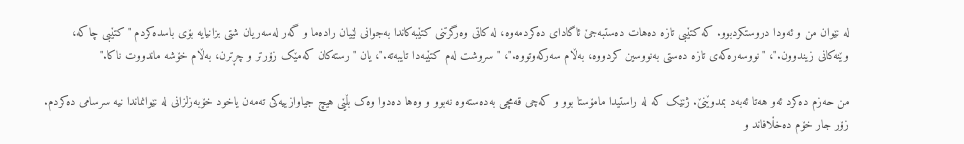لە نێوان من و ئەودا دروستکردبوو. کە کتێبی تازە دەهات دەستبەجێ ئاگادای دەکردمەوە، لە کاتی وەرگرتنی کتێبەکاندا بەجوانی لێیان رادەما و گەر لەسەریان شتی بزانیایە بۆی باسدەکردم "کتێبی چاکە، وێنەکانی زیندوون."، "نووسەرەکەی تازە دەستی بەنووسین کردووە، بەڵام سەرکەوتووە."، "سروشت لەم کتێبەدا تایبەتە."، یان "رستەکان کەمێک زۆرتر و چڕترن، بەڵام خۆشە ماندووت ناکا."

من حەزم دەکرد ئەو هەتا ئەبەد بمدوێنێ. ژنێک کە لە راستیدا مامۆستا بوو و کەچی قەمچی بەدەستەوە نەبوو و وەها دەدوا وەک بڵێی هیچ جیاوازییەکی تەمەن یاخود خۆبەزلزانی لە نێوانماندا نیە سرسامی دەکردم. زۆر جار خۆم دەخڵافاند و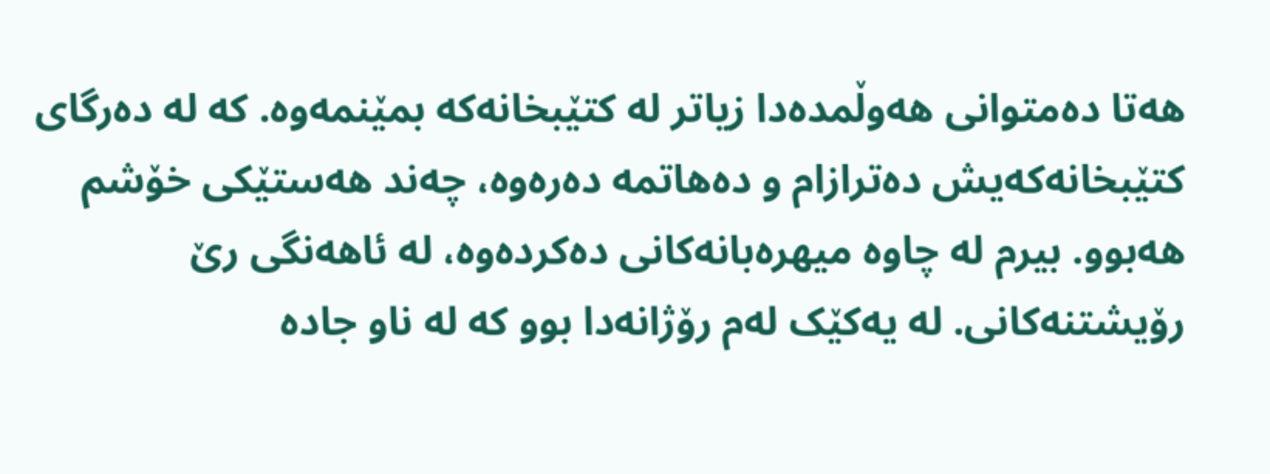هەتا دەمتوانی هەوڵمدەدا زیاتر لە کتێبخانەکە بمێنمەوە. کە لە دەرگای کتێبخانەکەیش دەترازام و دەهاتمە دەرەوە، چەند هەستێکی خۆشم هەبوو. بیرم لە چاوە میهرەبانەکانی دەکردەوە، لە ئاهەنگی رێ رۆیشتنەکانی. لە یەکێک لەم رۆژانەدا بوو کە لە ناو جادە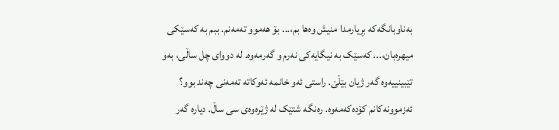بەناوبانگەکە بڕیارمدا منیش وەها بم،... بۆ هەموو تەمەنم. ببم بە کەسێکی میهرەبان،... کەسێک بە نیگایەکی نەرم و گەرمەوە. لە دووای چل ساڵی، بەو تێبینییەوە گەر ژیان بێڵێ. راستی ئەو خانمە ئەوکاتە تەمەنی چەند بوو؟ ئەزموونەکانم کۆدەکەمەوە. رەنگە شتێک لە ژێرەوەی سی ساڵ. دیارە گەر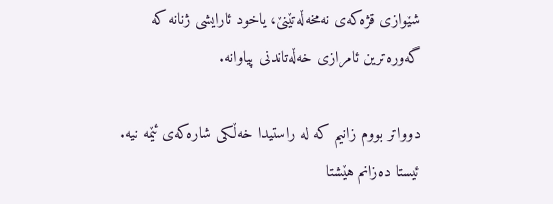شێوازی قژەکەی نەمخەڵەتێنێ، یاخود ئارایشی ژنانە کە گەورەترین ئامرازی خەڵەتاندنی پیاوانە.

دوواتر بووم زانیم کە لە راستیدا خەڵکی شارەکەی ئێمە نیە. ئیستا دەزانم هێشتا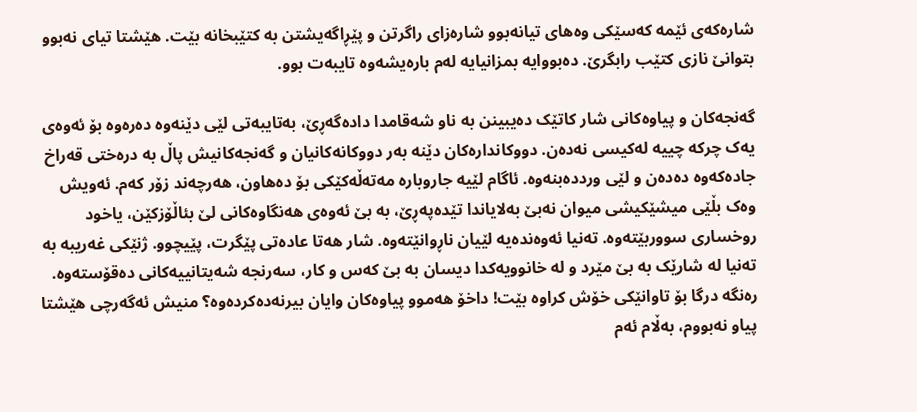شارەکەی ئێمە کەسێکی وەهای تیانەبوو شارەزای راگرتن و پێڕاگەیشتن بە کتێبخانە بێت. هێشتا تیای نەبوو بتوانێ نازی کتێب رابگرێ. دەبووایە بمزانیایە لەم بارەیشەوە تایبەت بوو.

گەنجەکان و پیاوەکانی شار کاتێک دەیبینن بە ناو شەقامدا دادەگەڕێ، بەتایبەتی لێی دێنەوە دەرەوە بۆ ئەوەی یەک چرکە چییە لەکیسی نەدەن. دووکاندارەکان دێنە بەر دووکانەکانیان و گەنجەکانیش پاڵ بە درەختی قەراخ جادەکەوە دەدەن و لێی ورددەبنەوە. ئاگام لێیە جاروبارە مەتەڵەکێکی بۆ دەهاون، هەرچەند زۆر کەم. ئەویش وەک بڵێی میشێکیشی میوان نەبێ بەلایاندا تێدەپەڕێ، بە بێ ئەوەی هەنگاوەکانی لێ بئاڵۆزکێن، یاخود روخساری سووربێتەوە. تەنیا ئەوەندەیە لێیان ناڕوانێتەوە. شار هەتا عادەتی پێگرت، پێیچوو. ژنێکی غەریبە بە تەنیا لە شارێک بە بێ مێرد و لە خانوویەکدا دیسان بە بێ کەس و کار، سەرنجە شەیتانییەکانی دەقۆستەوە. رەنگە درگا بۆ تاوانێکی خۆش کراوە بێت! داخۆ هەموو پیاوەکان وایان بیرنەدەکردەوە؟ منیش ئەگەرچی هێشتا پیاو نەبووم، بەڵام ئەم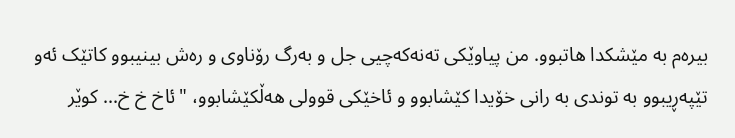بیرەم بە مێشکدا هاتبوو. من پیاوێکی تەنەکەچیی جل و بەرگ رۆناوی و رەش بینیبوو کاتێک ئەو تێپەڕیبوو بە توندی بە رانی خۆیدا کێشابوو و ئاخێکی قوولی هەڵکێشابوو، "ئاخ خ خ... کوێر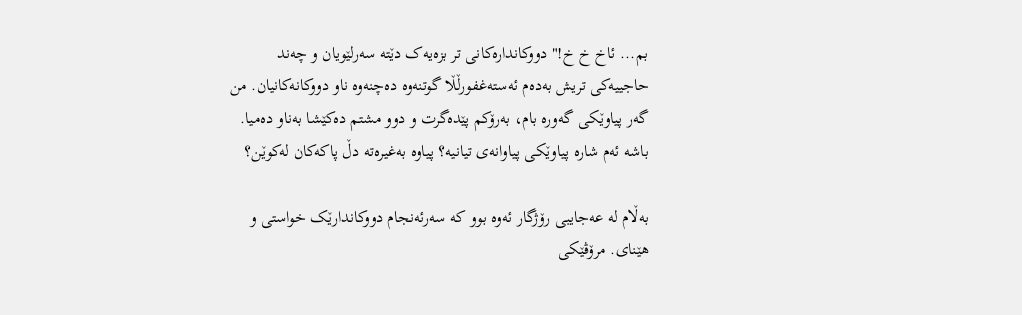بم... ئاخ خ خ!" دووکاندارەکانی تر بزەیەک دێتە سەرلێویان و چەند حاجییەکی تریش بەدەم ئەستەغفورڵڵا گوتنەوە دەچنەوە ناو دووکانەکانیان. من گەر پیاوێکی گەورە بام، بەرۆکم پێدەگرت و دوو مشتم دەکێشا بەناو دەمیا. باشە ئەم شارە پیاوێکی پیاوانەی تیانیە؟ پیاوە بەغیرەتە دڵ پاکەکان لەکوێن؟

بەڵام لە عەجایبی رۆژگار ئەوە بوو کە سەرئەنجام دووکاندارێک خواستی و هێنای. مرۆڤێکی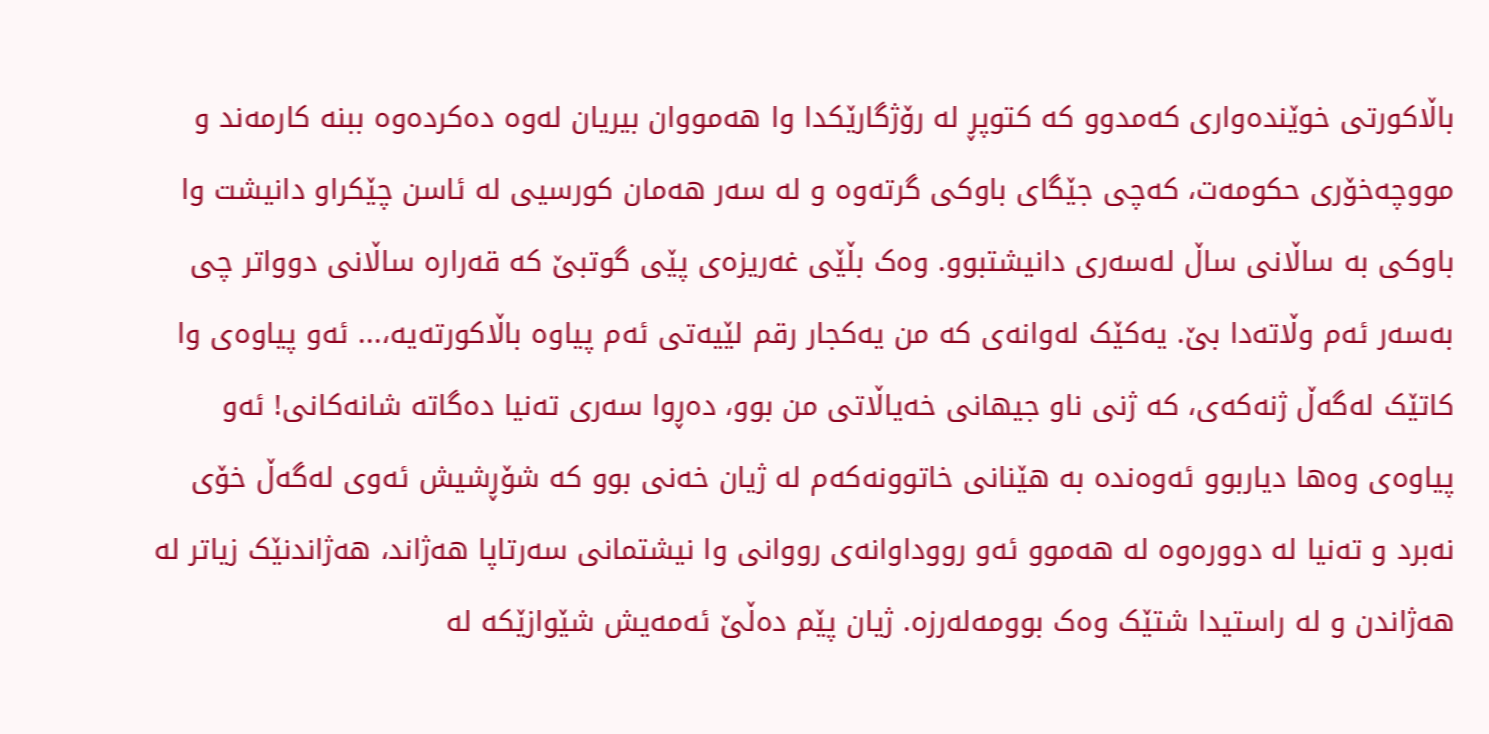باڵاکورتی خوێندەواری کەمدوو کە کتوپڕ لە رۆژگارێکدا وا هەمووان بیریان لەوە دەکردەوە ببنە کارمەند و مووچەخۆری حکومەت، کەچی جێگای باوکی گرتەوە و لە سەر هەمان کورسیی لە ئاسن چێکراو دانیشت وا باوکی بە ساڵانی ساڵ لەسەری دانیشتبوو. وەک بڵێی غەریزەی پێی گوتبێ کە قەرارە ساڵانی دوواتر چی بەسەر ئەم وڵاتەدا بێ. یەکێک لەوانەی کە من یەکجار رقم لێیەتی ئەم پیاوە باڵاکورتەیە،... ئەو پیاوەی وا کاتێک لەگەڵ ژنەکەی، کە ژنی ناو جیهانی خەیاڵاتی من بوو، دەڕوا سەری تەنیا دەگاتە شانەکانی! ئەو پیاوەی وەها دیاربوو ئەوەندە بە هێنانی خاتوونەکەم لە ژیان خەنی بوو کە شۆڕشیش ئەوی لەگەڵ خۆی نەبرد و تەنیا لە دوورەوە لە هەموو ئەو رووداوانەی رووانی وا نیشتمانی سەرتاپا هەژاند، هەژاندنێک زیاتر لە هەژاندن و لە راستیدا شتێک وەک بوومەلەرزە. ژیان پێم دەڵێ ئەمەیش شێوازێکە لە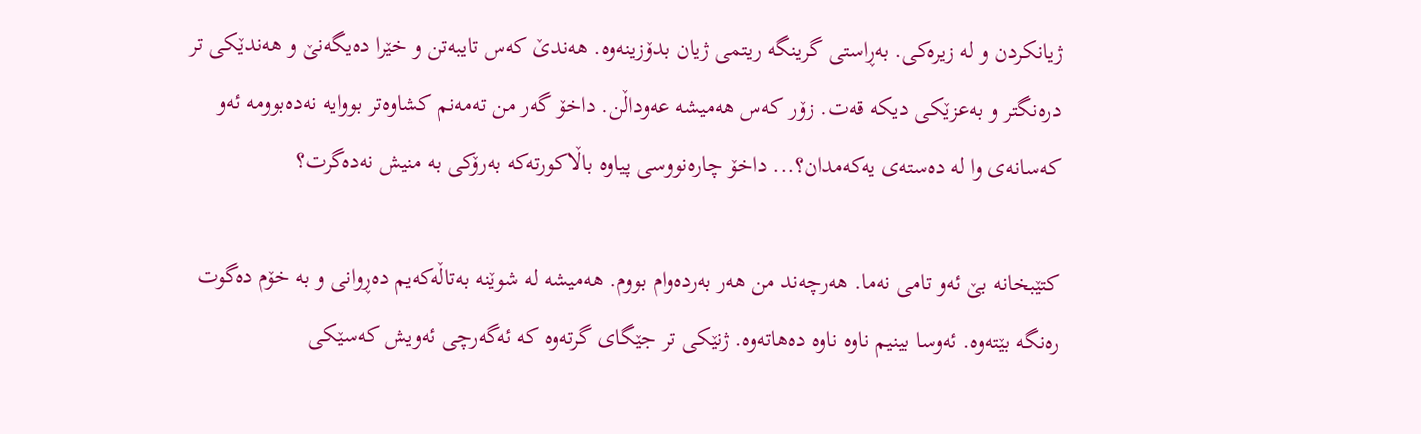ژیانکردن و لە زیرەکی. بەڕاستی گرینگە ریتمی ژیان بدۆزینەوە. هەندێ کەس تایبەتن و خێرا دەیگەنێ و هەندێکی تر درەنگتر و بەعزێکی دیکە قەت. زۆر کەس هەمیشە عەوداڵن. داخۆ گەر من تەمەنم کشاوەتر بووایە نەدەبوومە ئەو کەسانەی وا لە دەستەی یەکەمدان؟... داخۆ چارەنووسی پیاوە باڵاکورتەکە بەرۆکی بە منیش نەدەگرت؟

کتێبخانە بێ ئەو تامی نەما. هەرچەند من هەر بەردەوام بووم. هەمیشە لە شوێنە بەتاڵەکەیم دەڕوانی و بە خۆم دەگوت رەنگە بێتەوە. ئەوسا بینیم ناوە ناوە دەهاتەوە. ژنێکی تر جێگای گرتەوە کە ئەگەرچی ئەویش کەسێکی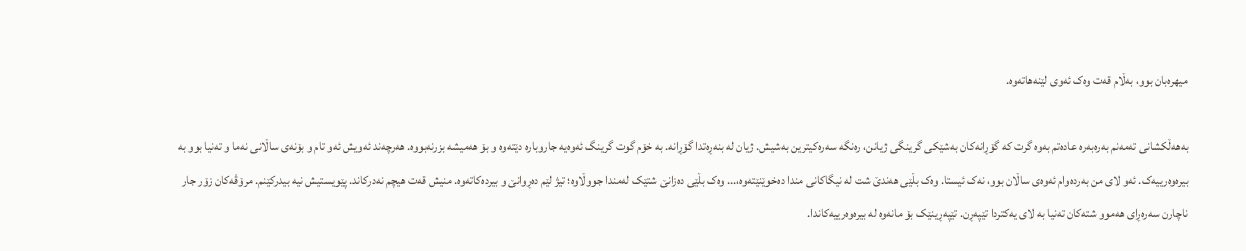میهرەبان بوو، بەڵام قەت وەک ئەوی لێنەهاتەوە.

بەهەڵکشانی تەمەنم بەرەبەرە عادەتم بەوە گرت کە گۆڕانەکان بەشێکی گرینگی ژیانن، رەنگە سەرەکیترین بەشیش. ژیان لە بنەڕەتدا گۆڕانە. بە خۆم گوت گرینگ ئەوەیە جاروبارە دێتەوە و بۆ هەمیشە بزرنەبووە. هەرچەند ئەویش ئەو تام و بۆنەی ساڵانی نەما و تەنیا بوو بە بیرەوەرییەک. ئەو لای من بەردەوام ئەوەی ساڵان بوو، نەک ئیستا. وەک بڵێی هەندێ شت لە نیگاکانی مندا دەخوێنێتەوە،... وەک بڵێی دەزانێ شتێک لەمندا جووڵاوە؛ تیژ لێم دەڕوانێ و بیردەکاتەوە. منیش قەت هیچم نەدرکاند. پێویستیش نیە بیدرکێنم. مرۆڤەکان زۆر جار ناچارن سەرەڕای هەموو شتەکان تەنیا بە لای یەکتردا تێپەڕن. تێپەڕینێک بۆ مانەوە لە بیرەوەرییەکاندا.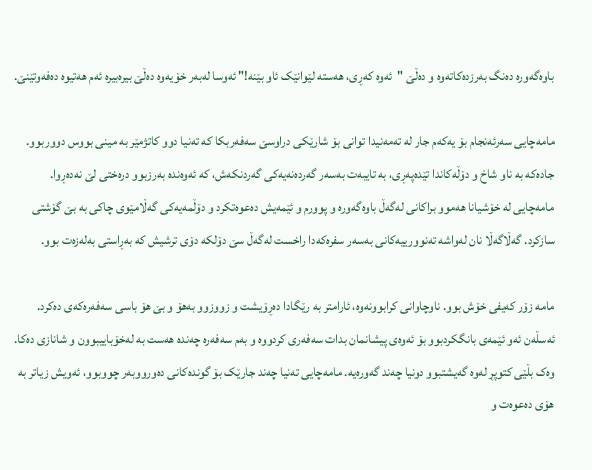باوەگەورە دەنگ بەرزدەکاتەوە و دەڵێ "ئەوە کەڕی، هەستە لێوانێک ئاو بێنە!" ئەوسا لەبەر خۆیەوە دەڵێ بیرەبیرە ئەم هەتیوە دەفەوتێنێ.

مامەچایی سەرئەنجام بۆ یەکەم جار لە تەمەنیدا توانی بۆ شارێکی دراوسێ سەفەربکا کە تەنیا دوو کاتژمێر بە مینی بووس دووربوو. جادەکە بە ناو شاخ و دۆڵەکاندا تێدەپەڕی، بە تایبەت بەسەر گەردەنەیەکی گەردنکەش، کە ئەوەندە بەرزبوو درەختی لێ نەدەڕوا. مامەچایی لە خۆشیانا هەموو براکانی لەگەڵ باوەگەورە و پوورم و ئێمەیش دەعوەتکرد و دۆڵمەیەکی گەڵامێوی چاکی بە بێ گۆشتی سازکرد. گەڵاگەڵا نان لەواشە تەنوورییەکانی بەسەر سفرەکەدا راخست لەگەڵ سێ دۆلکە دۆی ترشیش کە بەڕاستی بەلەزەت بوو.

مامە زۆر کەیفی خۆش بوو. ناوچاوانی کرابوونەوە، ئارامتر بە رێگادا دەڕۆیشت و زووزوو بەهۆ و بێ هۆ باسی سەفەرەکەی دەکرد. ئەسڵەن ئەو ئێمەی بانگکردبوو بۆ ئەوەی پیشانمان بدات سەفەری کردووە و بەم سەفەرە چەندە هەست بە لەخۆباییبوون و شانازی دەکا. وەک بڵێی کتوپڕ لەوە گەیشتبوو دونیا چەند گەورەیە. مامەچایی تەنیا چەند جارێک بۆ گوندەکانی دەورووبەر چووبوو، ئەویش زیاتر بە هۆی دەعوەت و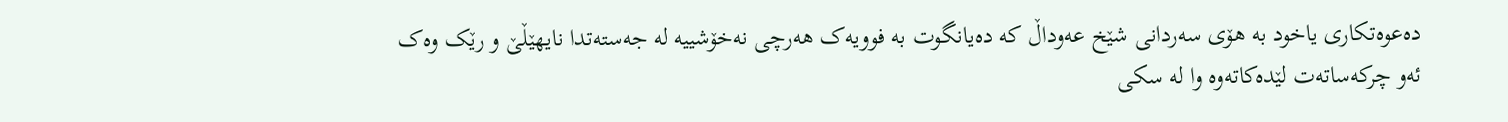دەعوەتکاری یاخود بە هۆی سەردانی شێخ عەوداڵ کە دەیانگوت بە فوویەک هەرچی نەخۆشییە لە جەستەتدا نایهێڵێ و رێک وەک ئەو چرکەساتەت لێدەکاتەوە وا لە سکی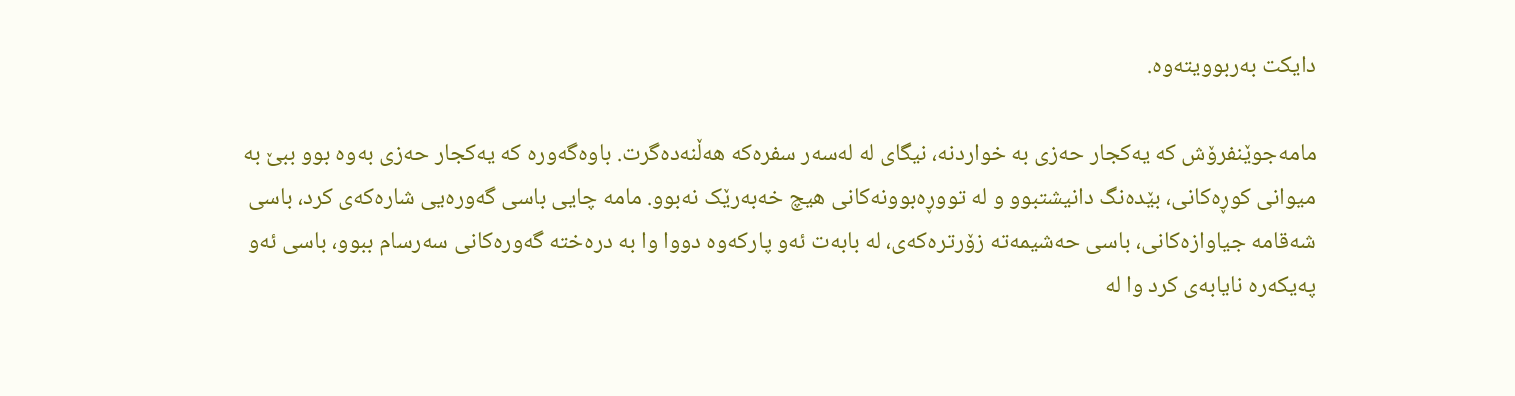دایکت بەربوویتەوە.

مامەجوێنفرۆش کە یەکجار حەزی بە خواردنە، نیگای لە لەسەر سفرەکە هەڵنەدەگرت. باوەگەورە کە یەکجار حەزی بەوە بوو ببێ بە میوانی کوڕەکانی، بێدەنگ دانیشتبوو و لە تووڕەبوونەکانی هیچ خەبەرێک نەبوو. مامە چایی باسی گەورەیی شارەکەی کرد، باسی شەقامە جیاوازەکانی، باسی حەشیمەتە زۆرترەکەی، لە بابەت ئەو پارکەوە دووا وا بە درەختە گەورەکانی سەرسام ببوو، باسی ئەو پەیکەرە نایابەی کرد وا لە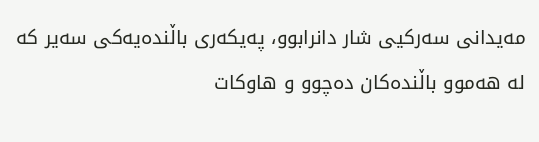مەیدانی سەرکیی شار دانرابوو، پەیکەری باڵندەیەکی سەیر کە لە هەموو باڵندەکان دەچوو و هاوکات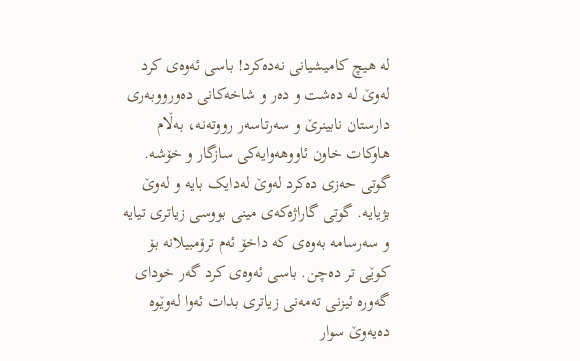لە هیچ کامیشیانی نەدەکرد! باسی ئەوەی کرد لەوێ لە دەشت و دەر و شاخەکانی دەورووبەری دارستان نابینرێ و سەرتاسەر رووتەنە، بەڵام هاوکات خاون ئاووهەوایەکی سازگار و خۆشە. گوتی حەزی دەکرد لەوێ لەدایک بایە و لەوێ بژیایە. گوتی گاراژەکەی مینی بووسی زیاتری تیایە و سەرسامە بەوەی کە داخۆ ئەم ترۆمبیلانە بۆ کوێی تر دەچن. باسی ئەوەی کرد گەر خودای گەورە ئیزنی تەمەنی زیاتری بدات ئەوا لەوێوە دەیەوێ سوار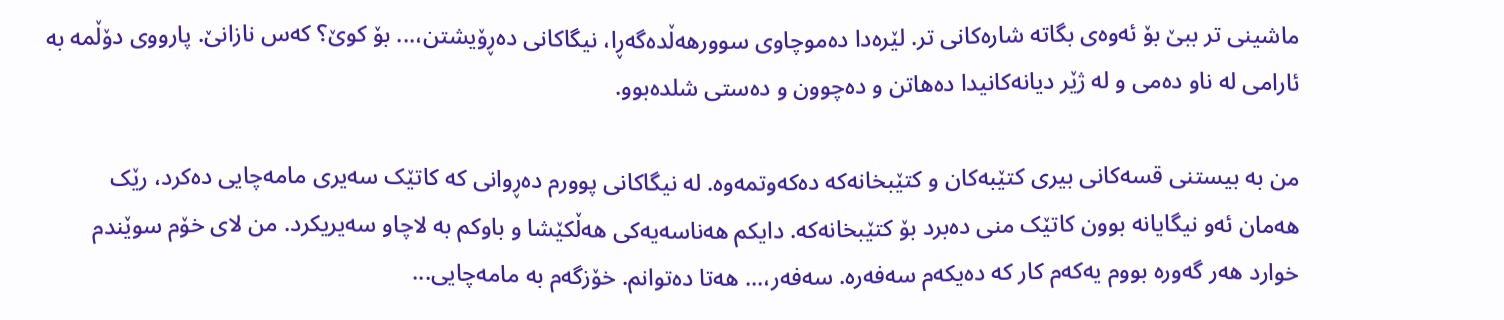ماشینی تر ببێ بۆ ئەوەی بگاتە شارەکانی تر. لێرەدا دەموچاوی سوورهەڵدەگەڕا، نیگاکانی دەڕۆیشتن،... بۆ کوێ؟ کەس نازانێ. پارووی دۆڵمە بە ئارامی لە ناو دەمی و لە ژێر دیانەکانیدا دەهاتن و دەچوون و دەستی شلدەبوو.

من بە بیستنی قسەکانی بیری کتێبەکان و کتێبخانەکە دەکەوتمەوە. لە نیگاکانی پوورم دەڕوانی کە کاتێک سەیری مامەچایی دەکرد، رێک هەمان ئەو نیگایانە بوون کاتێک منی دەبرد بۆ کتێبخانەکە. دایکم هەناسەیەکی هەڵکێشا و باوکم بە لاچاو سەیریکرد. من لای خۆم سوێندم خوارد هەر گەورە بووم یەکەم کار کە دەیکەم سەفەرە. سەفەر،... هەتا دەتوانم. خۆزگەم بە مامەچایی...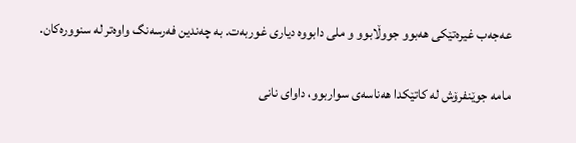عەجەب غیرەتێکی هەبوو جووڵابوو و ملی دابووە دیاری غوربەت. بە چەندین فەرسەنگ واوەتر لە سنوورەکان.

مامە جوێنفرۆش لە کاتێکدا هەناسەی سواربوو، داوای نانی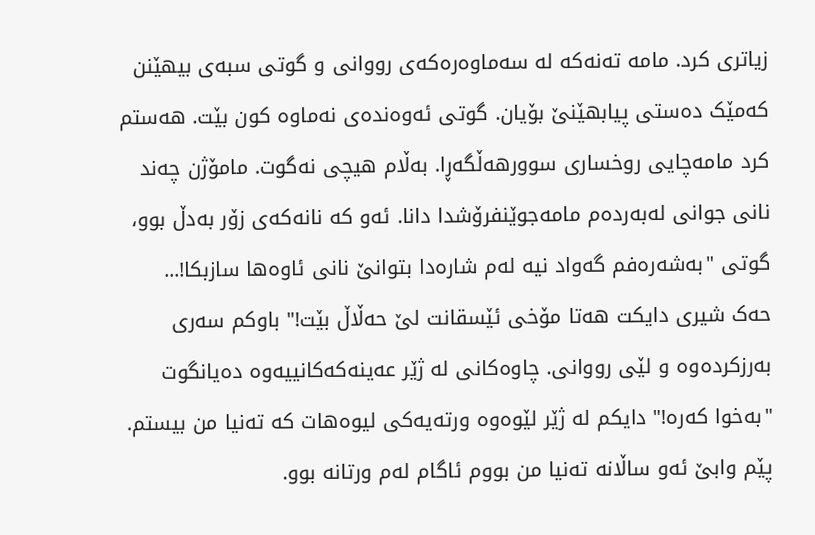زیاتری کرد. مامە تەنەکە لە سەماوەرەکەی رووانی و گوتی سبەی بیهێنن کەمێک دەستی پیابهێنێ بۆیان. گوتی ئەوەندەی نەماوە کون بێت. هەستم کرد مامەچایی روخساری سوورهەڵگەڕا. بەڵام هیچی نەگوت. مامۆژن چەند نانی جوانی لەبەردەم مامەجوێنفرۆشدا دانا. ئەو کە نانەکەی زۆر بەدڵ بوو، گوتی "بەشەرەفم گەواد نیە لەم شارەدا بتوانێ نانی ئاوەها سازبکا!... حەک شیری دایکت هەتا مۆخی ئێسقانت لێ حەڵاڵ بێت!" باوکم سەری بەرزکردەوە و لێی رووانی. چاوەکانی لە ژێر عەینەکەکانییەوە دەیانگوت "بەخوا کەرە!" دایکم لە ژێر لێوەوە ورتەیەکی لیوەهات کە تەنیا من بیستم. پێم وابێ ئەو ساڵانە تەنیا من بووم ئاگام لەم ورتانە بوو.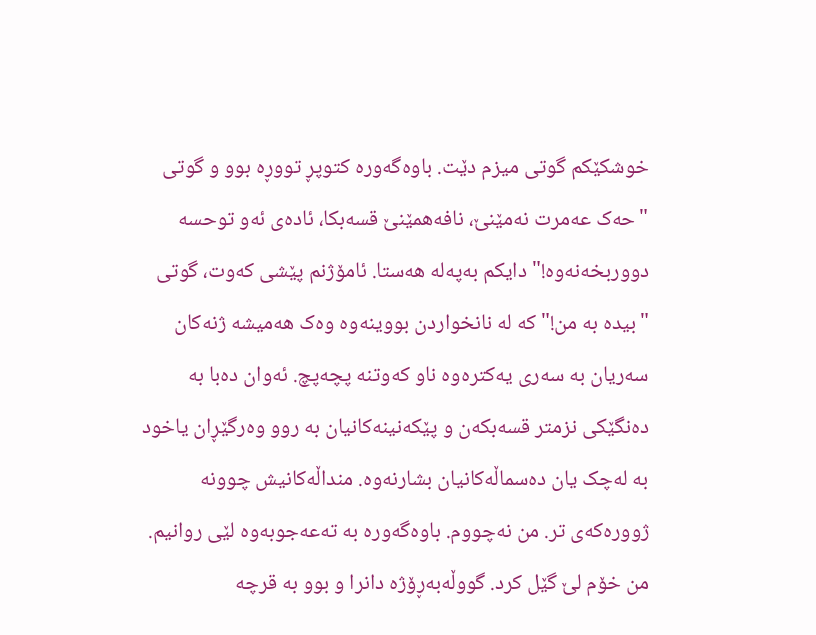خوشکێکم گوتی میزم دێت. باوەگەورە کتوپڕ تووڕە بوو و گوتی "حەک عەمرت نەمێنێ، نافەهمێنێ قسەبکا، ئادەی ئەو توحسە دووربخەنەوە!" دایکم بەپەلە هەستا. ئامۆژنم پێشی کەوت، گوتی "بیدە بە من!" کە لە نانخواردن بووینەوە وەک هەمیشە ژنەکان سەریان بە سەری یەکترەوە ناو کەوتنە پچەپچ. ئەوان دەبا بە دەنگێکی نزمتر قسەبکەن و پێکەنینەکانیان بە روو وەرگێڕان یاخود بە لەچک یان دەسماڵەکانیان بشارنەوە. منداڵەکانیش چوونە ژوورەکەی تر. من نەچووم. باوەگەورە بە تەعەجوبەوە لێی روانیم. من خۆم لێ گێل کرد. گووڵەبەڕۆژە دانرا و بوو بە قرچە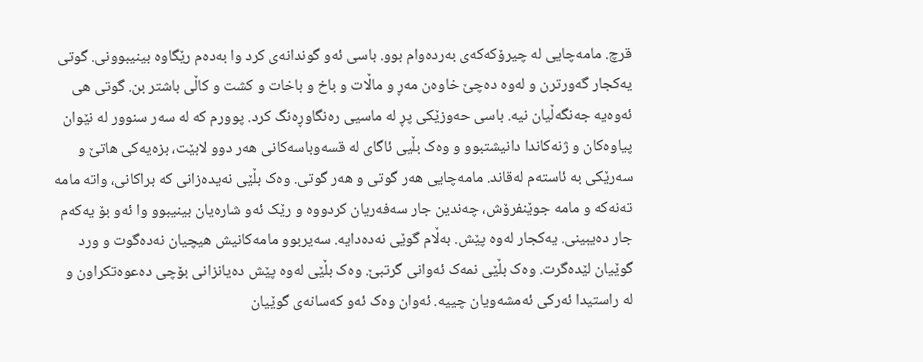قرچ. مامەچایی لە چیرۆکەکەی بەردەوام بوو. باسی ئەو گوندانەی کرد وا بەدەم رێگاوە بینیبوونی. گوتی یەکجار گەورترن و لەوە دەچێ خاوەن مەڕ و ماڵات و باخ و باخات و کشت و کاڵی باشتر بن. گوتی هی ئەوەیە جەنگەڵیان نیە. باسی حەوزێکی پڕ لە ماسیی رەنگاوڕەنگ کرد. پوورم کە لە سەر سنوور لە نێوان پیاوەکان و ژنەکاندا دانیشتبوو و وەک بڵیی ئاگای لە قسەوباسەکانی هەر دوو لابێت، بزەیەکی هاتێ و سەرێکی بە ئاستەم لەقاند. مامەچایی هەر گوتی و هەر گوتی. وەک بڵێی نەیدەزانی کە براکانی، واتە مامە تەنەکە و مامە جوێنفرۆش، چەندین جار سەفەریان کردووە و رێک ئەو شارەیان بینیبوو وا ئەو بۆ یەکەم جار دەیبینی. یەکجار لەوە پێش. بەڵام گوێی نەدەدایە. سەیربوو مامەکانیش هیچیان نەدەگوت و ورد گوێیان لێدەگرت. وەک بڵێی نمەک ئەوانی گرتبێ. وەک بڵێی لەوە پێش دەیانزانی بۆچی دەعوەتکراون و لە راستیدا ئەرکی ئەمشەویان چییە. ئەوان وەک ئەو کەسانەی گوێیان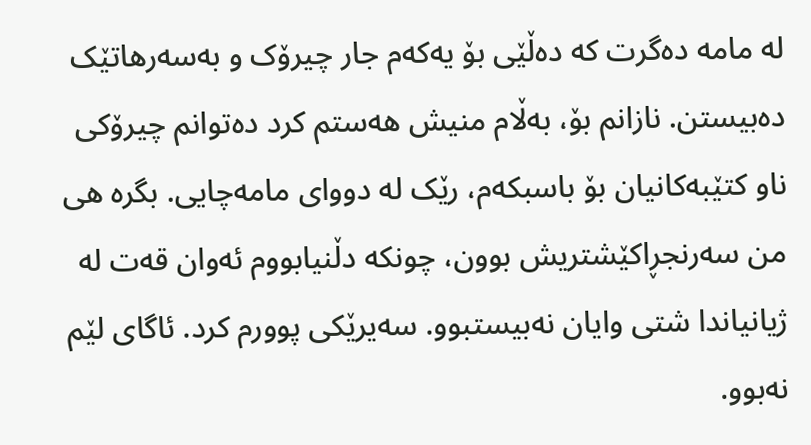لە مامە دەگرت کە دەڵێی بۆ یەکەم جار چیرۆک و بەسەرهاتێک دەبیستن. نازانم بۆ، بەڵام منیش هەستم کرد دەتوانم چیرۆکی ناو کتێبەکانیان بۆ باسبکەم، رێک لە دووای مامەچایی. بگرە هی من سەرنجڕاکێشتریش بوون، چونکە دڵنیابووم ئەوان قەت لە ژیانیاندا شتی وایان نەبیستبوو. سەیرێکی پوورم کرد. ئاگای لێم نەبوو.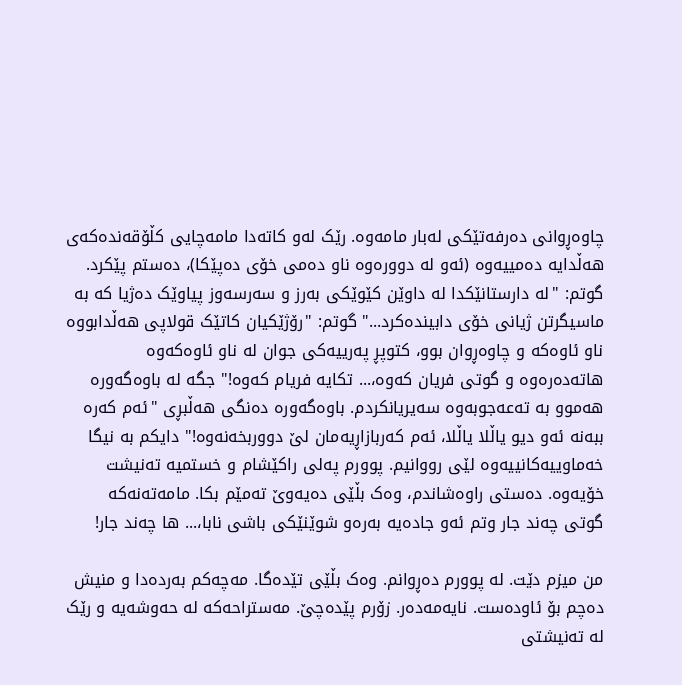چاوەڕوانی دەرفەتێکی لەبار مامەوە. رێک لەو کاتەدا مامەچایی کڵۆقەندەکەی هەڵدایە دەمییەوە (ئەو لە دوورەوە ناو دەمی خۆی دەپێکا)، دەستم پێکرد. گوتم: "لە دارستانێکدا لە داوێن کێوێکی بەرز و سەرسەوز پیاوێک دەژیا کە بە ماسیگرتن ژیانی خۆی دابیندەکرد..." گوتم: "رۆژێکیان کاتێک قولاپی هەڵدابووە ناو ئاوەکە و چاوەڕوان بوو، کتوپڕ پەرییەکی جوان لە ناو ئاوەکەوە هاتەدەرەوە و گوتی فریان کەوە،... تکایە فریام کەوە!" جگە لە باوەگەورە هەموو بە تەعەجوبەوە سەیریانکردم. باوەگەورە دەنگی هەڵبڕی "ئەم کەرە ببەنە ئەو دیو یاڵلا یاڵلا، ئەم کەربازاڕیەمان لێ دووربخەنەوە!" دایکم بە نیگا خەماوییەکانییەوە لێی رووانیم. پوورم پەلی راکێشام و خستمیە تەنیشت خۆیەوە. دەستی راوەشاندم، وەک بڵێی دەیەوێ تەمێم بکا. مامەتەنەکە گوتی چەند جار وتم ئەو جادەیە بەرەو شوێنێکی باشی نابا،... ها چەند جار!

من میزم دێت. لە پوورم دەڕوانم. وەک بڵێی تێدەگا. مەچەکم بەردەدا و منیش دەچم بۆ ئاودەست. نایەمەدەر. زۆرم پێدەچێ. مەستراحەکە لە حەوشەیە و رێک لە تەنیشتی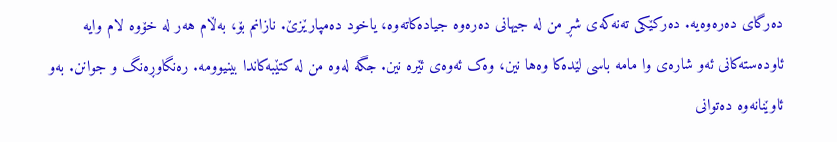دەرگای دەرەوەیە. دەرکێکی تەنەکەی شڕ من لە جیهانی دەرەوە جیادەکاتەوە، یاخود دەمپارێزێ. نازانم بۆ، بەڵام هەر لە خۆوە لام وایە ئاودەستەکانی ئەو شارەی وا مامە باسی لێدەکا وەها نین، وەک ئەوەی ئێرە نین. جگە لەوە من لە کتێبەکاندا بینیوومە. رەنگاوڕەنگ و جوانن. بەو ئاوێنانەوە دەتوانی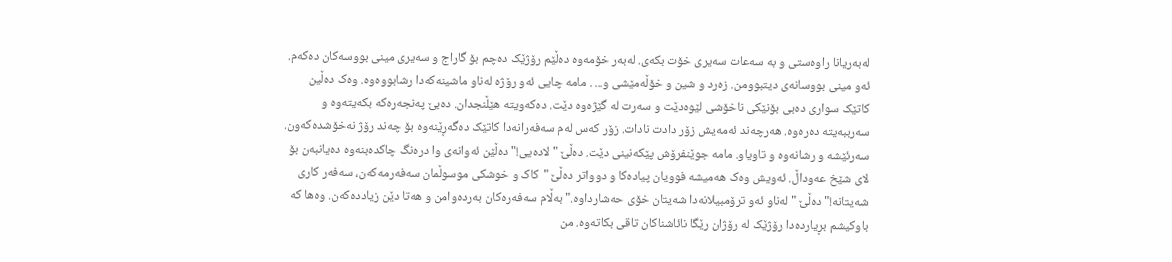لەبەریانا راوەستی و بە سەعات سەیری خۆت بکەی. لەبەر خۆمەوە دەڵێم رۆژێک دەچم بۆ گاراج و سەیری مینی بووسەکان دەکەم. ئەو مینی بووسانەی دیتبوومن. زەرد و شین و خۆڵەمێشی و... . مامە چایی ئەو رۆژە لەناو ماشینەکەدا رشابووەوە. وەک دەڵین کاتێک سواری دەبی بۆنێکی ناخۆشی لێوەدێت و سەرت لە گێژەوە دێت. دەکەویتە هێڵنجدان. دەبێ پەنجەرەکە بکەیتەوە و سەرببەیتە دەرەوە. هەرچەند ئەمەیش زۆر دادت نادات. زۆر کەس لەم سەفەرانەدا کاتێک دەگەڕێنەوە بۆ چەند رۆژ نەخۆشدەکەون. سەرئێشە و رشانەوە و تاویاو. مامە جوێنفرۆش پێکەنینی دێت. دەڵێ "لادەیی!" دەڵێن ئەوانەی وا درەنگ چاکدەبنەوە دەیانبەن بۆ لای شێخ عەوداڵ. ئەویش وەک هەمیشە فوویان پیادەکا و دوواتر دەڵێ "کاک و خوشکی موسوڵمان سەفەرمەکەن، سەفەر کاری شەیتانە!" دەڵێ "لەناو ئەو ترۆمبیلانەدا شەیتان خۆی حەشارداوە." بەڵام سەفەرەکان بەردەوامن و هەتا دێن زیاددەکەن. وەها کە باوکیشم بڕیاردەدا رۆژێک لە رۆژان رێگا نائاشناکان تاقی بکاتەوە. من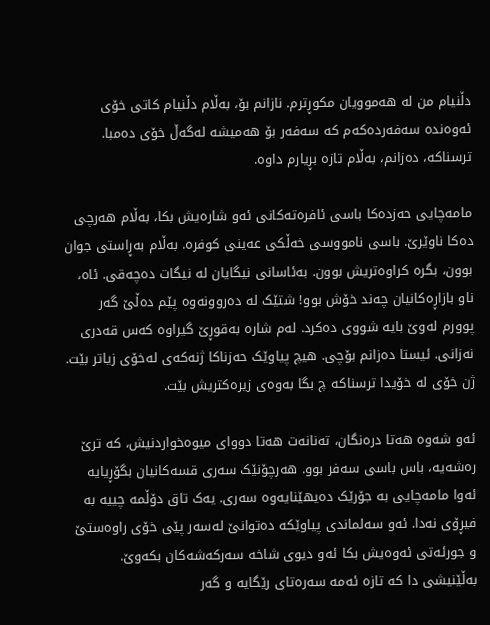دڵنیام من لە هەموویان مکوڕترم. نازانم بۆ، بەڵام دڵنیام کاتی خۆی ئەوەندە سەفەردەکەم کە سەفەر بۆ هەمیشە لەگەڵ خۆی دەمبا. ترسناکە، دەزانم، بەڵام تازە بڕیارم داوە.

مامەچایی حەزدەکا باسی ئافرەتەکانی ئەو شارەیش بکا، بەڵام هەرچی دەکا ناوێرێ. باسی نامووسی خەڵکی عەینی کوفرە. بەڵام بەڕاستی جوان بوون، بگرە کراوەتریش بوون. بەئاسانی نیگایان لە نیگات دەچەقی. ئاە، ناو بازاڕەکانیان چەند خۆش بوو! شتێک لە دەروونەوە پێم دەڵێ گەر پوورم لەوێ بایە شووی دەکرد. لەم شارە بەقوڕێ گیراوە کەس قەدری نەزانی. ئیستا دەزانم بۆچی. هیچ پیاوێک حەزناکا ژنەکەی لەخۆی زیاتر بێت. ژن خۆی لە خۆیدا ترسناکە چ بگا بەوەی زیرەکتریش بێت.

ئەو شەوە هەتا درەنگان، تەنانەت هەتا دووای میوەخواردنیش، کە ترێ رەشەیە، باس باسی سەفر بوو. هەرچۆنێک سەری قسەکانیان بگۆڕیایە ئەوا مامەچایی بە جۆرێک دەیهێنایەوە سەری. یەک تاق دۆڵمە چییە بە فیڕۆی نەدا. ئەو سەلماندی پیاوێکە دەتوانێ لەسەر پێی خۆی راوەستێ و جورئەتی ئەوەیش بکا ئەو دیوی شاخە سەرکەشەکان بکەوێ. بەڵێنیشی دا کە تازە ئەمە سەرەتای رێگایە و گەر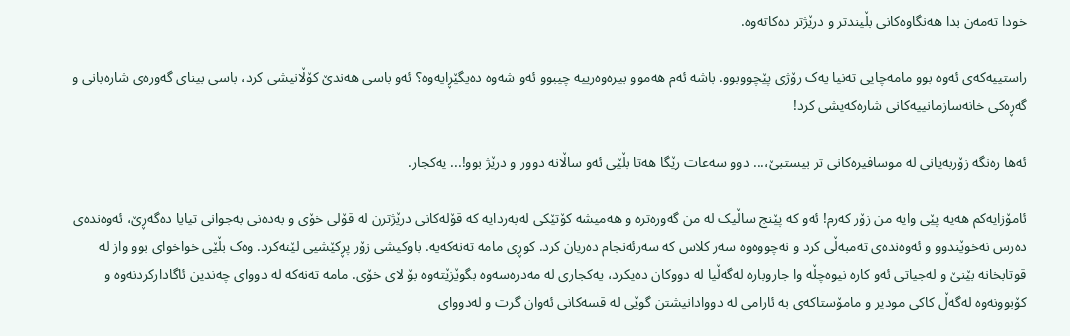خودا تەمەن بدا هەنگاوەکانی بڵیندتر و درێژتر دەکاتەوە.

راستییەکەی ئەوە بوو مامەچایی تەنیا یەک رۆژی پێچووبوو. باشە ئەم هەموو بیرەوەرییە چیبوو ئەو شەوە دەیگێڕایەوە؟ ئەو باسی هەندێ کۆڵانیشی کرد، باسی بینای گەورەی شارەبانی و گەڕەکی خانەسازمانییەکانی شارەکەیشی کرد!

ئەها رەنگە زۆربەیانی لە موسافیرەکانی تر بیستبێ،... دوو سەعات رێگا هەتا بڵێی ئەو ساڵانە دوور و درێژ بوو!... یەکجار.

ئامۆزایەکم هەیە پێی وایە من زۆر کەرم! ئەو کە پێنج ساڵیک لە من گەورەترە و هەمیشە کۆتێکی لەبەردایە کە قۆلەکانی درێژترن لە قۆلی خۆی و بەدەنی بەجوانی تیایا دەگەڕێ، ئەوەندەی دەرس نەخوێندوو و ئەوەندەی تەمبەڵی کرد و نەچووەوە سەر کلاس کە سەرئەنجام دەریان کرد. کوڕی مامە تەنەکەیە. باوکیشی زۆر پڕکێشیی لێنەکرد. وەک بڵێی خواخوای بوو واز لە قوتابخانە بێنێ و لەجیاتی ئەو کارە نیوەچڵە وا جاروبارە لەگەڵیا لە دووکان دەیکرد، یەکجاری لە مەدرەسەوە بگوێزێتەوە بۆ لای خۆی. مامە تەنەکە لە دووای چەندین ئاگادارکردنەوە و کۆبوونەوە لەگەڵ کاکی مودیر و مامۆستاکەی بە ئارامی لە دووادانیشتن گوێی لە قسەکانی ئەوان گرت و لەدووای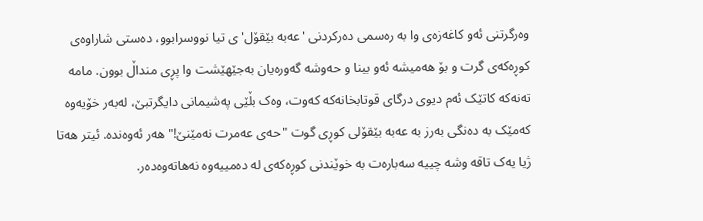وەرگرتنی ئەو کاغەزەی وا بە رەسمی دەرکردنی 'عەبە بێقۆل'ی تیا نووسرابوو، دەستی شاراوەی کوڕەکەی گرت و بۆ هەمیشە ئەو بینا و حەوشە گەورەیان بەجێهێشت وا پڕی منداڵ بوون. مامە تەنەکە کاتێک ئەم دیوی درگای قوتابخانەکە کەوت، وەک بڵێی پەشیمانی دایگرتبێ، لەبەر خۆیەوە کەمێک بە دەنگی بەرز بە عەبە بێقۆلی کوڕی گوت "حەی عەمرت نەمێنێ!" هەر ئەوەندە. ئیتر هەتا ژیا یەک تاقە وشە چییە سەبارەت بە خوێندنی کوڕەکەی لە دەمییەوە نەهاتەوەدەر.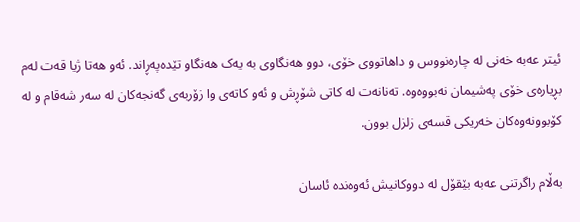ئیتر عەبە خەنی لە چارەنووس و داهاتووی خۆی، دوو هەنگاوی بە یەک هەنگاو تێدەپەڕاند. ئەو هەتا ژیا قەت لەم بڕیارەی خۆی پەشیمان نەبووەوە. تەنانەت لە کاتی شۆڕش و ئەو کاتەی وا زۆربەی گەنجەکان لە سەر شەقام و لە کۆبوونەوەکان خەریکی قسەی زلزل بوون.

بەڵام راگرتنی عەبە بێقۆل لە دووکانیش ئەوەندە ئاسان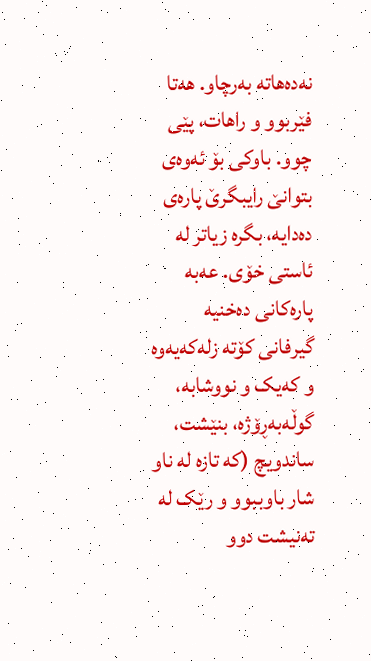نەدەهاتە بەرچاو. هەتا فێربوو و راهات، پێی چوو. باوکی بۆ ئەوەی بتوانێ رایبگرێ پارەی دەدایە، بگرە زیاتر لە ئاستی خۆی. عەبە پارەکانی دەخنیە گیرفانی کۆتە زلەکەیەوە و کەیک و نووشابە، گوڵەبەڕۆژە، بنێشت، ساندویچ (کە تازە لە ناو شار باوببوو و رێک لە تەنیشت دوو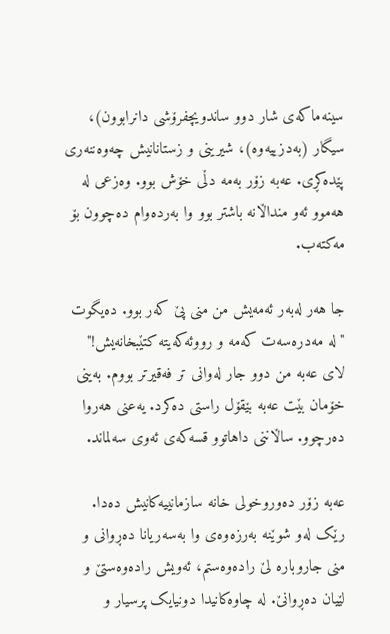سینەماکەی شار دوو ساندویچفرۆشی دانرابوون)، سیگار (بەدزییەوە)، شیرینی و زستانانیش چەوەننەری پێدەکڕی. عەبە زۆر بەمە دڵی خۆش بوو. وەزعی لە هەموو ئەو منداڵانە باشتر بوو وا بەردەوام دەچوون بۆ مەکتەب.

جا هەر لەبەر ئەمەیش من منی پێ کەر بوو. دەیگوت "لە مەدرەسەت کەمە و رووئەکەیتە کتێبخانەیش!" لای عەبە من دوو جار لەوانی تر فەقیرتر بووم. بەینی خۆمان بێت عەبە بێقۆل راستی دەکرد. یەعنی هەروا دەرچوو. ساڵاننی داهاتوو قسەکەی ئەوی سەلماند.

عەبە زۆر دەوروخولی خانە سازمانییەکانیش دەدا. رێک لەو شوێنە بەرزەوەی وا بەسەریانا دەڕوانی و منی جاروبارە لێ رادەوەستم، ئەویش رادەوەستێ و لێیان دەڕوانێ. لە چاوەکانیدا دونیایک پرسیار و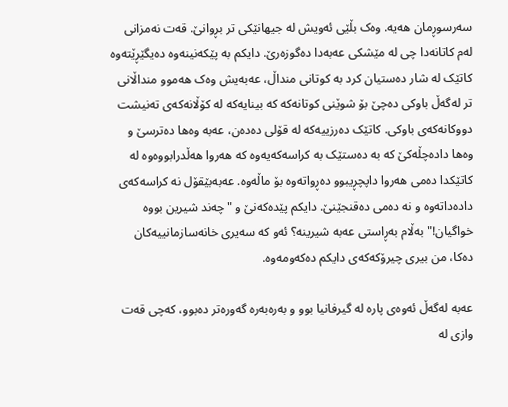سەرسوڕمان هەیە. وەک بڵێی ئەویش لە جیهانێکی تر بڕوانێ. قەت نەمزانی لەم کاتانەدا چی لە مێشکی عەبەدا دەگوزەرێ. دایکم بە پێکەنینەوە دەیگێڕێتەوە کاتێک لە شار دەستیان کرد بە کوتانی منداڵ، عەبەیش وەک هەموو منداڵانی تر لەگەڵ باوکی دەچێ بۆ شوێنی کوتانەکە کە بینایەکە لە کۆڵانەکەی تەنیشت دووکانەکەی باوکی. کاتێک دەرزییەکە لە قۆلی دەدەن، عەبە وەها دەترسێ و وەها دادەچڵەکێ کە بە دەستێک بە کراسەکەیەوە کە هەروا هەڵدرابووەوە لە کاتێکدا دەمی هەروا داپچڕیبوو دەڕواتەوە بۆ ماڵەوە. عەبەبێقۆل نە کراسەکەی دادەداتەوە و نە دەمی دەقنجێنێ. دایکم پێدەکەنێ و "چەند شیرین بووە خواگیان!" بەڵام بەڕاستی عەبە شیرینە؟ ئەو کە سەیری خانەسازمانییەکان دەکا، من بیری چیرۆکەکەی دایکم دەکەومەوە.

عەبە لەگەڵ ئەوەی پارە لە گیرفانیا بوو و بەرەبەرە گەورەتر دەبوو، کەچی قەت وازی لە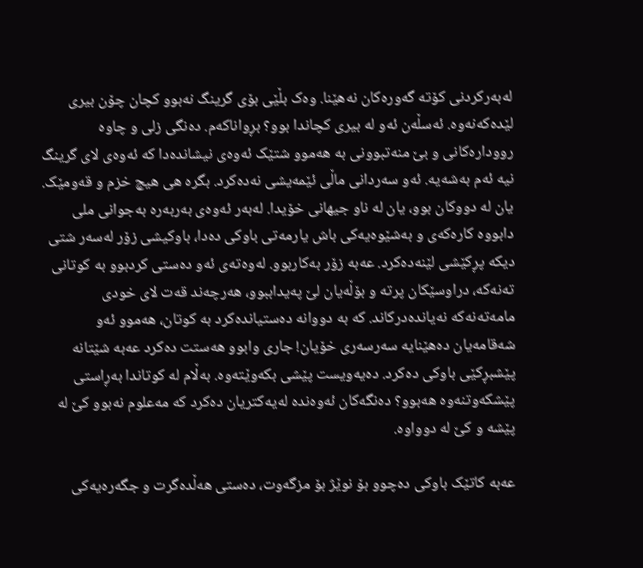لەبەرکردنی کۆتە گەورەکان نەهێنا. وەک بڵێی بۆی گرینگ نەبوو کچان چۆن بیری لێدەکەنەوە. ئەسڵەن ئەو لە بیری کچاندا بوو؟ بڕواناکەم. دەنگی زلی و چاوە روودارەکانی و بێ منەتبوونی بە هەموو شتێک ئەوەی نیشاندەدا کە ئەوەی لای گرینگ نیە ئەم بەشەیە. ئەو سەردانی ماڵی ئێمەیشی نەدەکرد. بگرە هی هیچ خزم و قەومێک. یان لە دووکان بوو، یان لە ناو جیهانی خۆیدا. لەبەر ئەوەی بەربەرە بەجوانی ملی دابووە کارەکەی و بەشێوەیەکی باش یارمەتی باوکی دەدا، باوکیشی زۆر لەسەر شتی دیکە پڕکێشی لێنەدەکرد. عەبە زۆر بەکاربوو. لەوەتەی ئەو دەستی کردبوو بە کوتانی تەنەکە، دراوسێکان پرتە و بۆڵەیان لێ پەیداببوو، هەرچەند قەت لای خودی مامەتەنەکە نەیاندەدرکاند. کە بە دووانە دەستیاندەکرد بە کوتان، هەموو ئەو شەقامەیان دەهێنایە سەرسەری خۆیان! جاری وابوو هەستت دەکرد عەبە شێتانە پێشبڕکێی باوکی دەکرد. دەیەویست پێشی بکەوێتەوە. بەڵام لە کوتاندا بەڕاستی پێشکەوتنەوە هەبوو؟ دەنگەکان ئەوەندە لەیەکتریان دەکرد کە مەعلوم نەبوو کێ لە پێشە و کێ لە دوواوە.

عەبە کاتێک باوکی دەچوو بۆ نوێژ بۆ مزگەوت، دەستی هەڵدەگرت و جگەرەیەکی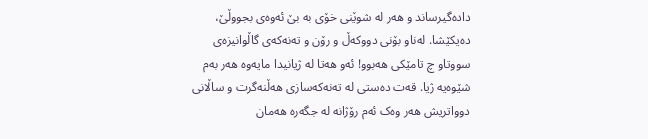دادەگیرساند و هەر لە شوێنی خۆی بە بێ ئەوەی بجووڵێ، دەیکێشا. لەناو بۆنی دووکەڵ و رۆن و تەنەکەی گاڵوانیزەی سووتاو چ تامێکی هەبوو! ئەو هەتا لە ژیانیدا مایەوە هەر بەم شێوەیە ژیا. قەت دەستی لە تەنەکەسازی هەڵنەگرت و ساڵانی دوواتریش هەر وەک ئەم رۆژانە لە جگەرە هەمان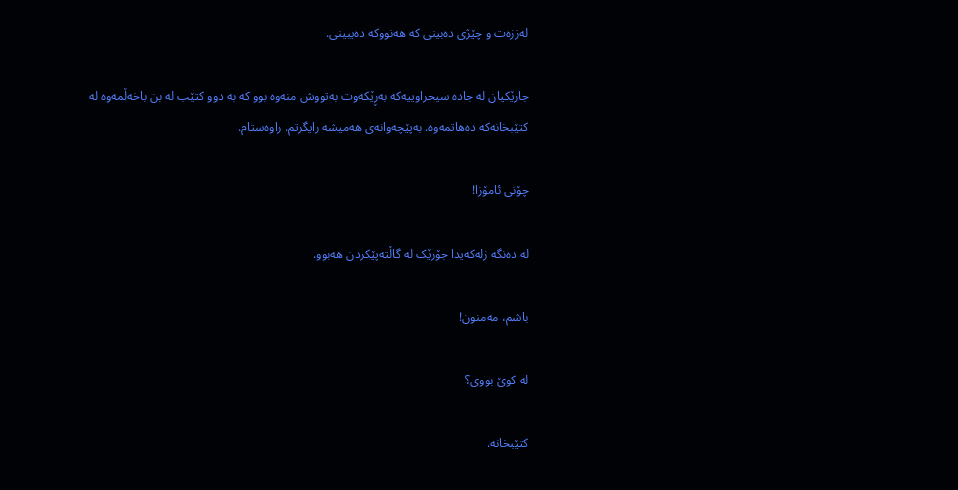لەززەت و چێژی دەبینی کە هەنووکە دەیبینی.

جارێکیان لە جادە سیحراوییەکە بەڕێکەوت بەتووش منەوە بوو کە بە دوو کتێب لە بن باخەڵمەوە لە کتێبخانەکە دەهاتمەوە. بەپێچەوانەی هەمیشە رایگرتم. راوەستام.

چۆنی ئامۆزا!

لە دەنگە زلەکەیدا جۆرێک لە گاڵتەپێکردن هەبوو.

باشم، مەمنون!

لە کوێ بووی؟

کتێبخانە.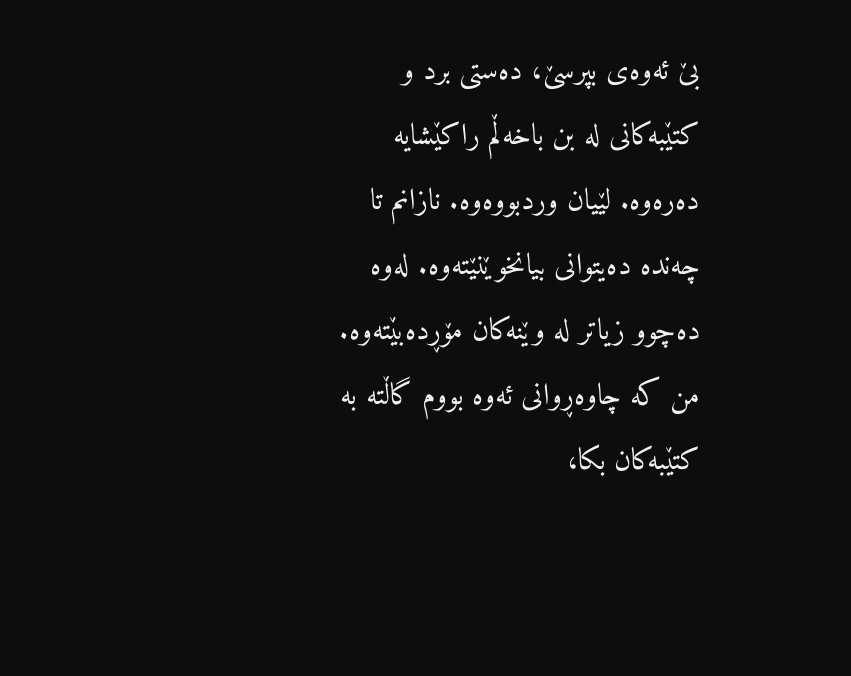بێ ئەوەی بپرسێ، دەستی برد و کتێبەکانی لە بن باخەڵم راکێشایە دەرەوە. لێیان وردبووەوە. نازانم تا چەندە دەیتوانی بیانخوێنێتەوە. لەوە دەچوو زیاتر لە وێنەکان مۆڕدەبێتەوە. من کە چاوەڕوانی ئەوە بووم گاڵتە بە کتێبەکان بکا،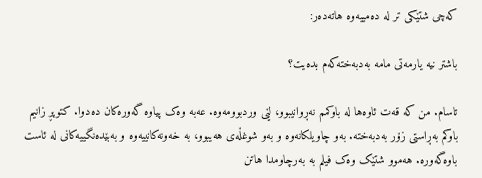کەچی شتێکی تر لە دەمییەوە هاتەدەر:

باشتر نیە یارمەتی مامە بەدبەختەکەم بدەیت؟

تاسام. من کە قەت ئاوەها لە باوکمم نەڕوانیبوو، لێی وردبوومەوە. عەبە وەک پیاوە گەورەکان دەدوا. کتوپڕ زانیم باوکم بەڕاستی زۆر بەدبەختە. بەو چاویلکانەوە و بەو شوغڵەی هەیبوو، بە خەونەکانییەوە و بەبێدەنگییەکانی لە ئاست باوەگەورە. هەموو شتێک وەک فیلم بە بەرچاومدا هاتن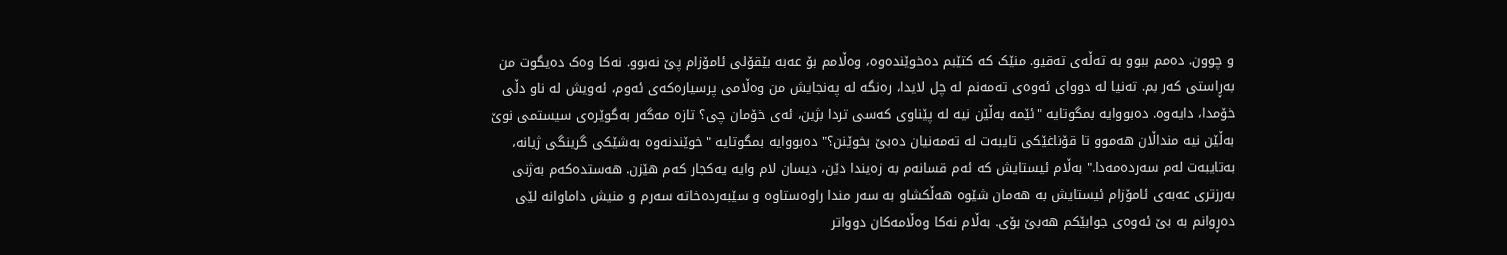و چوون. دەمم ببوو بە تەڵەی تەقیو. منێک کە کتێبم دەخوێندەوە، وەڵامم بۆ عەبە بێقۆلی ئامۆزام پێ نەبوو. نەکا وەک دەیگوت من بەڕاستی کەر بم. تەنیا لە دووای ئەوەی تەمەنم لە چل لایدا، رەنگە لە پەنجایش من وەڵامی پرسیارەکەی ئەوم، ئەویش لە ناو دڵی خۆمدا، دایەوە. دەبووایە بمگوتایە "ئێمە بەڵێن نیە لە پێناوی کەسی تردا بژین، ئەی خۆمان چی؟ تازە مەگەر بەگوێرەی سیستمی نوێ بەڵێن نیە منداڵان هەموو تا قۆناغێکی تایبەت لە تەمەنیان دەبێ بخوێنن؟" دەبووایە بمگوتایە "خوێندنەوە بەشێکی گرینگی ژیانە، بەتایبەت لەم سەردەمەدا." بەڵام ئیستایش کە ئەم قسانەم بە زەیندا دێن، دیسان لام وایە یەکجار کەم هێزن. هەستدەکەم بەژنی بەرزتری عەبەی ئامۆزام ئیستایش بە هەمان شێوە هەڵکشاو بە سەر مندا راوەستاوە و سێبەردەخاتە سەرم و منیش داماوانە لێی دەڕوانم بە بێ ئەوەی جوابێکم هەبێ بۆی. بەڵام نەکا وەڵامەکان دوواتر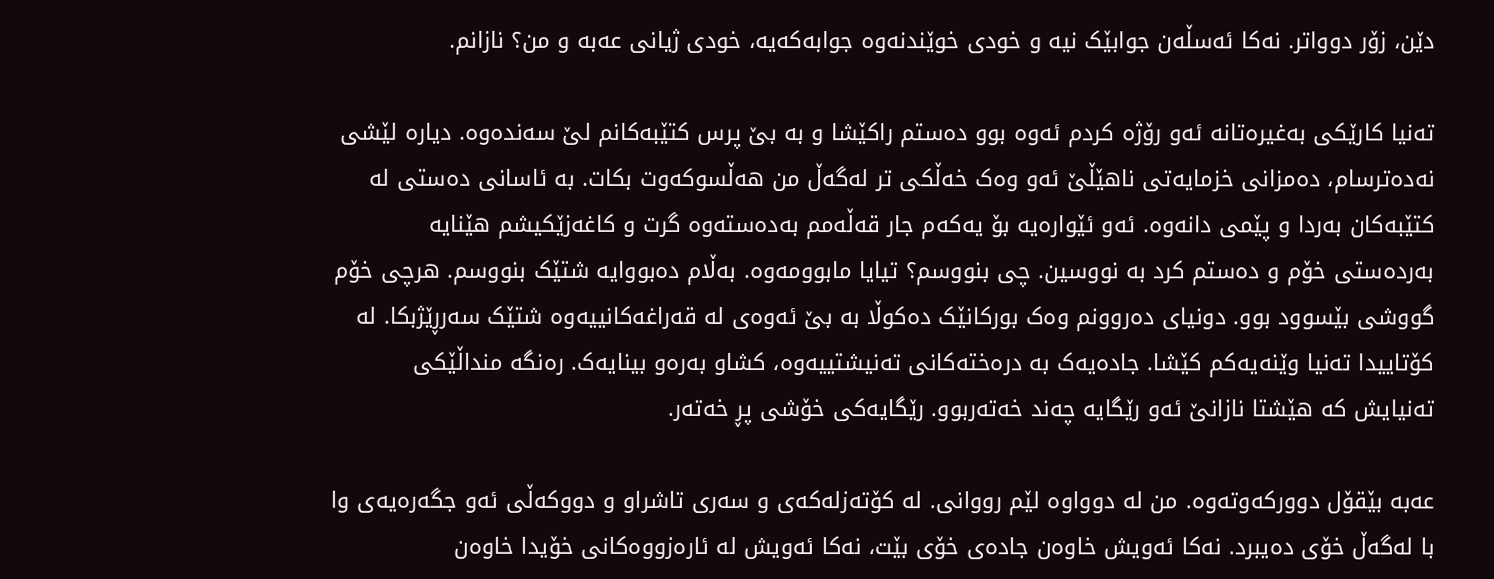دێن، زۆر دوواتر. نەکا ئەسڵەن جوابێک نیە و خودی خوێندنەوە جوابەکەیە، خودی ژیانی عەبە و من؟ نازانم.

تەنیا کارێکی بەغیرەتانە ئەو رۆژە کردم ئەوە بوو دەستم راکێشا و بە بێ پرس کتێبەکانم لێ سەندەوە. دیارە لێشی نەدەترسام، دەمزانی خزمایەتی ناهێڵێ ئەو وەک خەڵکی تر لەگەڵ من هەڵسوکەوت بکات. بە ئاسانی دەستی لە کتێبەکان بەردا و پێمی دانەوە. ئەو ئێوارەیە بۆ یەکەم جار قەڵەمم بەدەستەوە گرت و کاغەزێکیشم هێنایە بەردەستی خۆم و دەستم کرد بە نووسین. چی بنووسم؟ تیایا مابوومەوە. بەڵام دەبووایە شتێک بنووسم. هرچی خۆم گووشی بێسوود بوو. دونیای دەروونم وەک بورکانێک دەکوڵا بە بێ ئەوەی لە قەراغەکانییەوە شتێک سەرڕێژبکا. لە کۆتاییدا تەنیا وێنەیەکم کێشا. جادەیەک بە درەختەکانی تەنیشتییەوە، کشاو بەرەو بینایەک. رەنگە منداڵێکی تەنیایش کە هێشتا نازانێ ئەو رێگایە چەند خەتەربوو. رێگایەکی خۆشی پڕ خەتەر.

عەبە بێقۆل دوورکەوتەوە. من لە دوواوە لێم رووانی. لە کۆتەزلەکەی و سەری تاشراو و دووکەڵی ئەو جگەرەیەی وا با لەگەڵ خۆی دەیبرد. نەکا ئەویش خاوەن جادەی خۆی بێت، نەکا ئەویش لە ئارەزووەکانی خۆیدا خاوەن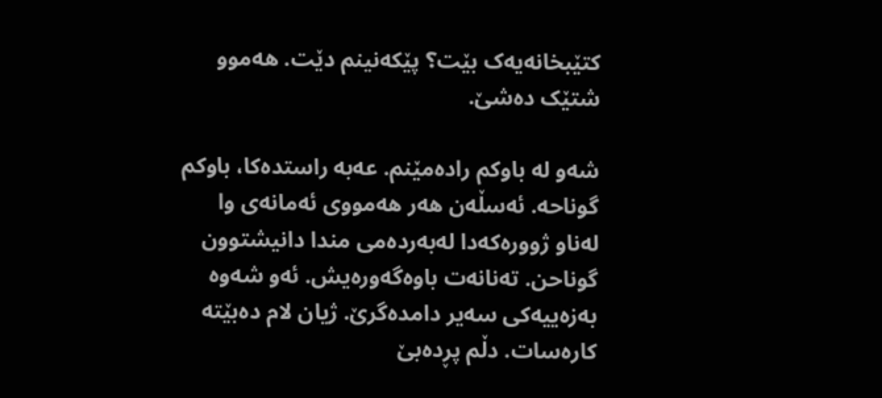کتێبخانەیەک بێت؟ پێکەنینم دێت. هەموو شتێک دەشێ.

شەو لە باوکم رادەمێنم. عەبە راستدەکا، باوکم گوناحە. ئەسڵەن هەر هەمووی ئەمانەی وا لەناو ژوورەکەدا لەبەردەمی مندا دانیشتوون گوناحن. تەنانەت باوەگەورەیش. ئەو شەوە بەزەییەکی سەیر دامدەگرێ. ژیان لام دەبێتە کارەسات. دڵم پڕدەبێ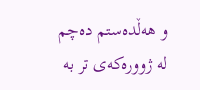و هەڵدەستم دەچم لە ژوورەکەی تر بە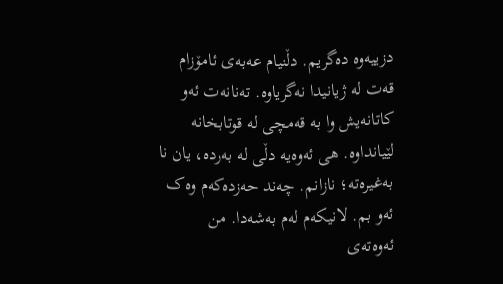دزییەوە دەگریم. دڵنیام عەبەی ئامۆزام قەت لە ژیانیدا نەگریاوە. تەنانەت ئەو کاتانەیش وا بە قەمچی لە قوتابخانە لێیانداوە. هی ئەوەیە دڵی لە بەردە، یان نا بەغیرەتە؛ نازانم. چەند حەزدەکەم وەک ئەو بم. لانیکەم لەم بەشەدا. من ئەوەتەی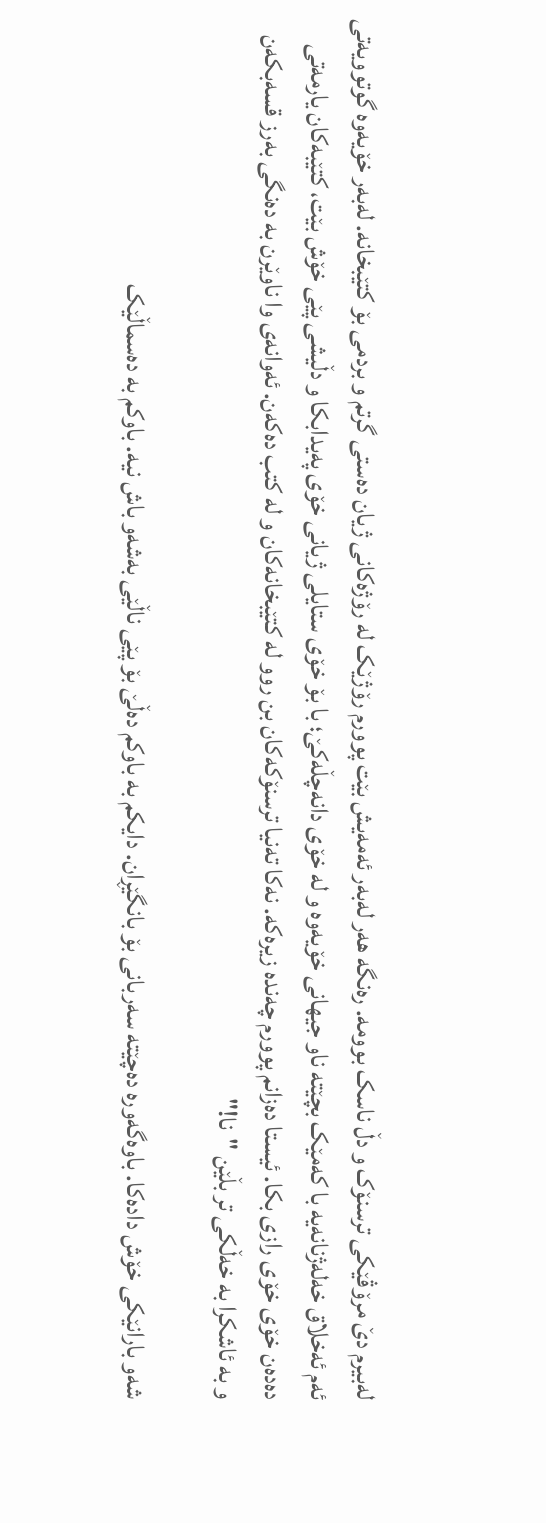لەبیرم دێ مرۆڤێکی ترسنۆک و دڵ ناسک بوومە. رەنگە هەر لەبەر ئەمەیش بێت پوورم رۆژێک لە رۆژەکانی ژیان دەستی گرتم و بردمی بۆ کتێبخانە. لەبەر خۆیەوە گوتوویەتی ئەم ئەخلاق خەلەژنانەیە با کەمێک بچێتە ناو جیهانی خۆیەوە و لە خۆی دانەچڵەکێ؛ با بۆ خۆی ستایلی ژیانی خۆی پەیدابکا و دڵیشی پێی خۆش بێت، کتێبەکان یارمەتی دەدەن خۆی خۆی رازی بکا. ئیستا دەزانم پوورم چەندە زیرەکە. نەکا تەنیا ترسنۆکەکان بن روو لە کتێبخانەکان و لە کتب دەکەن. ئەوانەی وا ناوێرن بە دەنگی بەرز قسەبکەن و بە ئاشکرا بە خەڵکی تر بڵێن "نا!"

شەو بارانێکی خۆش دادەکا. باوەگەورە دەچێتە سەربانی بۆ بانگێڕان. دایکم بە باوکم دەڵێ بۆ پێی ناڵێی بەشەو باش نیە. باوکم بە دەسماڵێک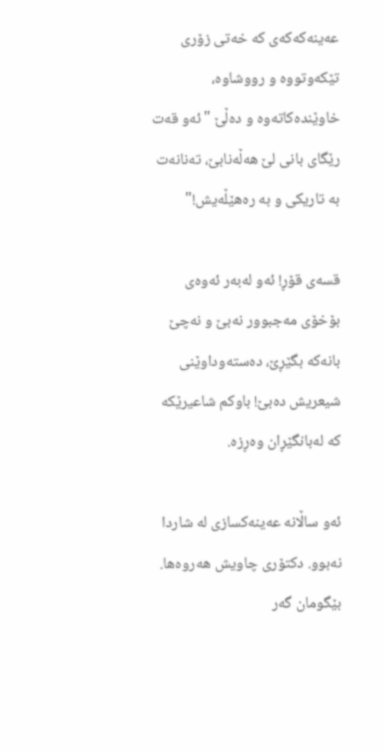عەینەکەکەی کە خەتی زۆری تێکەوتووە و رووشاوە، خاوێندەکاتەوە و دەڵێ "ئەو قەت رێگای بانی لێ هەڵەنابێ، تەنانەت بە تاریکی و بە رەهێڵەیش!"

قسەی قۆڕ! ئەو لەبەر ئەوەی بۆخۆی مەجبوور نەبێ و نەچێ بانەکە بگێڕێ، دەستەوداوێنی شیعریش دەبێ! باوکم شاعیرێکە کە لەبانگێڕان وەڕزە.

ئەو ساڵانە عەینەکسازی لە شاردا نەبوو. دکتۆری چاویش هەروەها. بێگومان گەر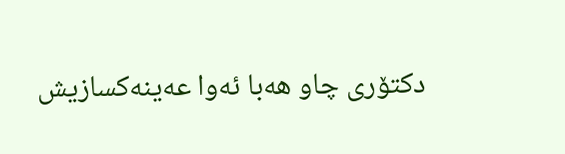دکتۆری چاو هەبا ئەوا عەینەکسازیش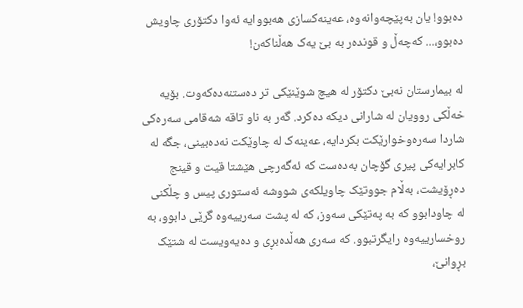دەبوو! یان بەپێچەوانەوە، عەینەکسازی هەبووایە ئەوا دکتۆری چاویش دەبوو،... کەچەڵ و قوندەر بە بێ یەک هەڵناکەن!

لە بیمارستان نەبێ دکتۆر لە هیچ شوێنێکی تر دەستنەدەکەوت. بۆیە خەڵکی روویان لە شارانی دیکە دەکرد. گەر بە ناو تاقە شەقامی سەرەکی شاردا سەرەوخوارێکت بکردایە، عەینەک لە چاوێکت نەدەبینی، جگە لە کابرایەکی پیری گۆچان بەدەست کە ئەگەرچی هێشتا قیت و قینج دەڕۆیشت، بەڵام جووتێک چاویلکەی شووشە ئەستوری پیس و چڵکنی لە چاودابوو کە بە پەتێکی سەوز، کە لە پشت سەرییەوە گرێی دابوو، بە روخسارییەوە رایگرتبوو. کە سەری هەڵدەبڕی و دەیەویست لە شتێک بڕوانێ،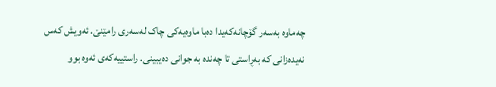چەماوە بەسەر گۆچانەکەیدا دەبا ماوەیەکی چاک لەسەری رامێنێ. ئەویش کەس نەیدەزانی کە بەڕاستی تا چەندە بە جوانی دەیبینی. راستییەکەی ئەوە بوو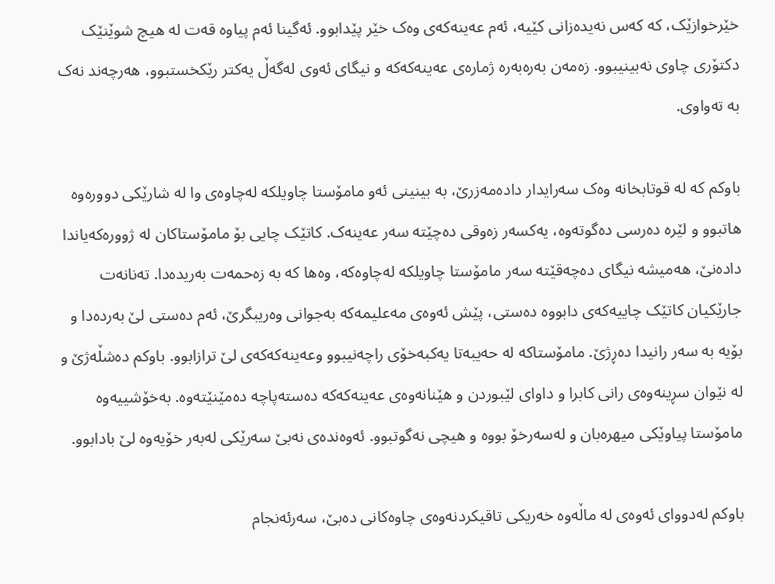خێرخوازێک، کە کەس نەیدەزانی کێیە، ئەم عەینەکەی وەک خێر پێدابوو. ئەگینا ئەم پیاوە قەت لە هیچ شوێنێک دکتۆری چاوی نەبینیبوو. زەمەن بەرەبەرە ژمارەی عەینەکەکە و نیگای ئەوی لەگەڵ یەکتر رێکخستبوو، هەرچەند نەک بە تەواوی.

باوکم کە لە قوتابخانە وەک سەرایدار دادەمەزرێ، بە بینینی ئەو مامۆستا چاویلکە لەچاوەی وا لە شارێکی دوورەوە هاتبوو و لێرە دەرسی دەگوتەوە، یەکسەر زەوقی دەچێتە سەر عەینەک. کاتێک چایی بۆ مامۆستاکان لە ژوورەکەیاندا دادەنێ، هەمیشە نیگای دەچەقێتە سەر مامۆستا چاویلکە لەچاوەکە، وەها کە بە زەحمەت بەریدەدا. تەنانەت جارێکیان کاتێک چاییەکەی دابووە دەستی، پێش ئەوەی مەعلیمەکە بەجوانی وەریبگرێ، ئەم دەستی لێ بەردەدا و بۆیە بە سەر رانیدا دەڕژێ. مامۆستاکە لە حەیبەتا یەکبەخۆی راچەنیبوو وعەینەکەکەی لێ ترازابوو. باوکم دەشڵەژێ و لە نێوان سڕینەوەی رانی کابرا و داوای لێبوردن و هێنانەوەی عەینەکەکە دەستەپاچە دەمێنێتەوە. بەخۆشییەوە مامۆستا پیاوێکی میهرەبان و لەسەرخۆ بووە و هیچی نەگوتبوو. ئەوەندەی نەبێ سەرێکی لەبەر خۆیەوە لێ بادابوو.

باوکم لەدووای ئەوەی لە ماڵەوە خەریکی تاقیکردنەوەی چاوەکانی دەبێ، سەرئەنجام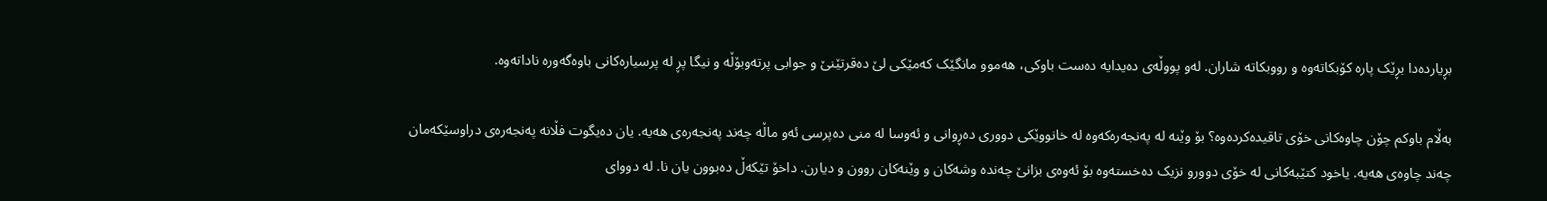بڕیاردەدا بڕێک پارە کۆبکاتەوە و رووبکاتە شاران. لەو پووڵەی دەیدایە دەست باوکی، هەموو مانگێک کەمێکی لێ دەقرتێنێ و جوابی پرتەوبۆڵە و نیگا پڕ لە پرسیارەکانی باوەگەورە ناداتەوە.

بەڵام باوکم چۆن چاوەکانی خۆی تاقیدەکردەوە؟ بۆ وێنە لە پەنجەرەکەوە لە خانووێکی دووری دەڕوانی و ئەوسا لە منی دەپرسی ئەو ماڵە چەند پەنجەرەی هەیە. یان دەیگوت فڵانە پەنجەرەی دراوسێکەمان چەند چاوەی هەیە. یاخود کتێبەکانی لە خۆی دوورو نزیک دەخستەوە بۆ ئەوەی بزانێ چەندە وشەکان و وێنەکان روون و دیارن. داخۆ تێکەڵ دەبوون یان نا. لە دووای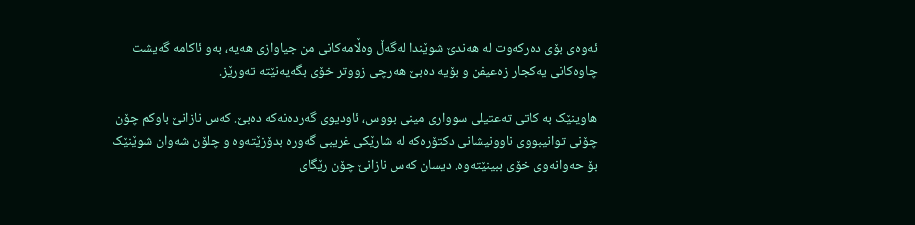ئەوەی بۆی دەرکەوت لە هەندێ شوێندا لەگەڵ وەڵامەکانی من جیاوازی هەیە، بەو ئاکامە گەیشت چاوەکانی یەکجار زەعیفن و بۆیە دەبێ هەرچی زووتر خۆی بگەیەنێتە تەورێز.

هاوینێک بە کاتی تەعتیلی سوواری مینی بووس، ئاودیوی گەردەنەکە دەبێ. کەس نازانێ باوکم چۆن چۆنی توانیبووی ناوونیشانی دکتۆرەکە لە شارێکی غریبی گەورە بدۆزێتەوە و چلۆن شەوان شوێنێک بۆ حەوانەوی خۆی ببینێتەوە. دیسان کەس نازانێ چۆن رێگای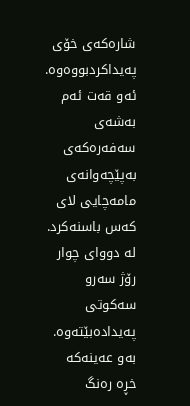شارەکەی خۆی پەیداکردبووەوە. ئەو قەت ئەم بەشەی سەفەرەکەی بەپێچەوانەی مامەچایی لای کەس باسنەکرد. لە دووای چوار رۆژ سەرو سەکوتی پەیدادەبێتەوە. بەو عەینەکە خڕە رەنگ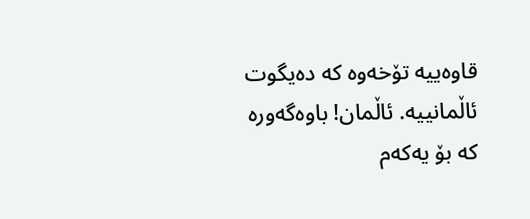قاوەییە تۆخەوە کە دەیگوت ئاڵمانییە. ئاڵمان! باوەگەورە کە بۆ یەکەم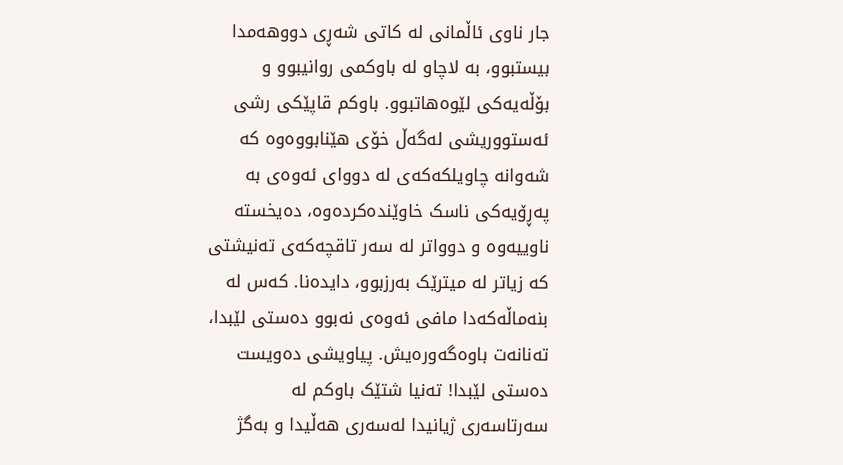جار ناوی ئاڵمانی لە کاتی شەڕی دووهەمدا بیستبوو، بە لاچاو لە باوکمی روانیبوو و بۆڵەیەکی لێوەهاتبوو. باوکم قاپێکی رشی ئەستووریشی لەگەڵ خۆی هێنابووەوە کە شەوانە چاویلکەکەی لە دووای ئەوەی بە پەڕۆیەکی ناسک خاوێندەکردەوە، دەیخستە ناوییەوە و دوواتر لە سەر تاقچەکەی تەنیشتی کە زیاتر لە میترێک بەرزبوو، دایدەنا. کەس لە بنەماڵەکەدا مافی ئەوەی نەبوو دەستی لێبدا، تەنانەت باوەگەورەیش. پیاویشی دەویست دەستی لێبدا! تەنیا شتێک باوکم لە سەرتاسەری ژیانیدا لەسەری هەڵیدا و بەگژ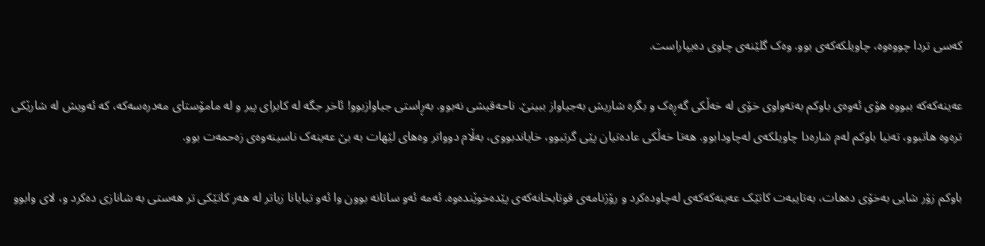کەسی تردا چووەوە، چاویلکەکەی بوو. وەک گلێنەی چاوی دەیپاراست.

عەینەکەکە ببووە هۆی ئەوەی باوکم بەتەواوی خۆی لە خەڵکی گەڕەک و بگرە شاریش بەجیاواز ببینێ. ناحەقیشی نەبوو. بەڕاستی جیاوازبوو! ئاخر جگە لە کابرای پیر و لە مامۆستای مەدرەسەکە، کە ئەویش لە شارێکی ترەوە هاتبوو، تەنیا باوکم لەم شارەدا چاویلکەی لەچاودابوو. هەتا خەڵکی عادەتیان پێی گرتبوو، خایاندبووی، بەڵام دوواتر وەهای لێهات بە بێ عەینەک ناسینەوەی زەحمەت بوو.

باوکم زۆر شایی بەخۆی دەهات، بەتایبەت کاتێک عەینەکەکەی لەچاودەکرد و رۆژنامەی قوتابخانەکەی پێدەخوێندەوە. ئەمە ئەو ساتانە بوون وا ئەو تیایانا زیاتر لە هەر کاتێکی تر هەستی بە شانازی دەکرد و، لای وابوو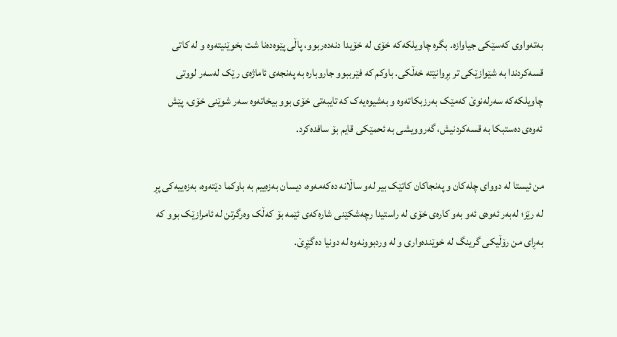بەتەواوی کەسێکی جیاوازە. بگرە چاویلکەکە خۆی لە خۆیدا دنەدەربوو، پاڵی پێوەدەنا شت بخوێنیتەوە و لە کاتی قسەکردندا بە شێوازێکی تر بڕوانێتە خەڵکی. باوکم کە فێرببوو جاروبارە بە پەنجەی ئاماژەی رێک لەسەر لووتی چاویلکەکە سەرلەنوێ کەمێک بەرزبکاتەوە و بەشیوەیەک کە تایبەتی خۆی بوو بیخاتەوە سەر شوێنی خۆی، پێش ئەوەی دەستبکا بە قسەکردنیش، گەروویشی بە ئحمێکی قایم بۆ سافدەکرد.

من ئیستا لە دووای چلەکان و پەنجاکان کاتێک بیر لەو ساڵانە دەکەمەوە، دیسان بەزەییم بە باوکما دێتەوە، بەزەییەکی پڕ لە رێز؛ لەبەر ئەوەی ئەو بەو کارەی خۆی لە راستیدا رچەشکێنی شارەکەی ئێمە بۆ کەڵک وەرگرتن لە ئامرازێک بوو کە بەڕای من رۆڵیكی گرینگ لە خوێندەواری و لە وردبوونەوە لە دونیا دەگێڕێ.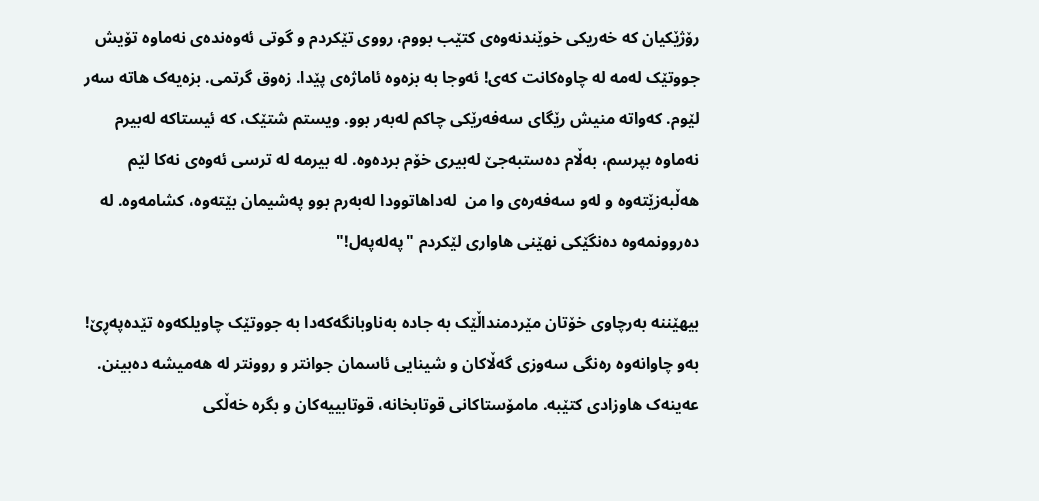رۆژێکیان کە خەریکی خوێندنەوەی کتێب بووم، رووی تێکردم و گوتی ئەوەندەی نەماوە تۆیش جووتێک لەمە لە چاوەکانت کەی! ئەوجا بە بزەوە ئاماژەی پێدا. زەوق گرتمی. بزەیەک هاتە سەر لێوم. کەواتە منیش رێگای سەفەرێکی چاکم لەبەر بوو. ویستم شتێک، کە ئیستاکە لەبیرم نەماوە بپرسم، بەڵام دەستبەجێ لەبیری خۆم بردەوە. لە بیرمە لە ترسی ئەوەی نەکا لێم هەڵبەزێتەوە و لەو سەفەرەی وا من  لەداهاتوودا لەبەرم بوو پەشیمان بێتەوە، کشامەوە. لە دەروونمەوە دەنگێکی نهێنی هاواری لێکردم "پەلەپەل!"

بیهێننە بەرچاوی خۆتان مێردمنداڵێک بە جادە بەناوبانگەکەدا بە جووتێک چاویلکەوە تێدەپەڕێ! بەو چاوانەوە رەنگی سەوزی گەڵاکان و شینایی ئاسمان جوانتر و روونتر لە هەمیشە دەبینن. عەینەک هاوزادی کتێبە. مامۆستاکانی قوتابخانە، قوتابییەکان و بگرە خەڵکی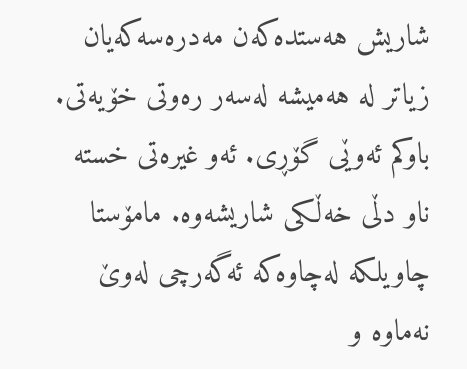شاریش هەستدەکەن مەدرەسەکەیان زیاتر لە هەمیشە لەسەر رەوتی خۆیەتی. باوکم ئەوێی گۆڕی. ئەو غیرەتی خستە ناو دڵی خەڵکی شاریشەوە. مامۆستا چاویلکە لەچاوەکە ئەگەرچی لەوێ نەماوە و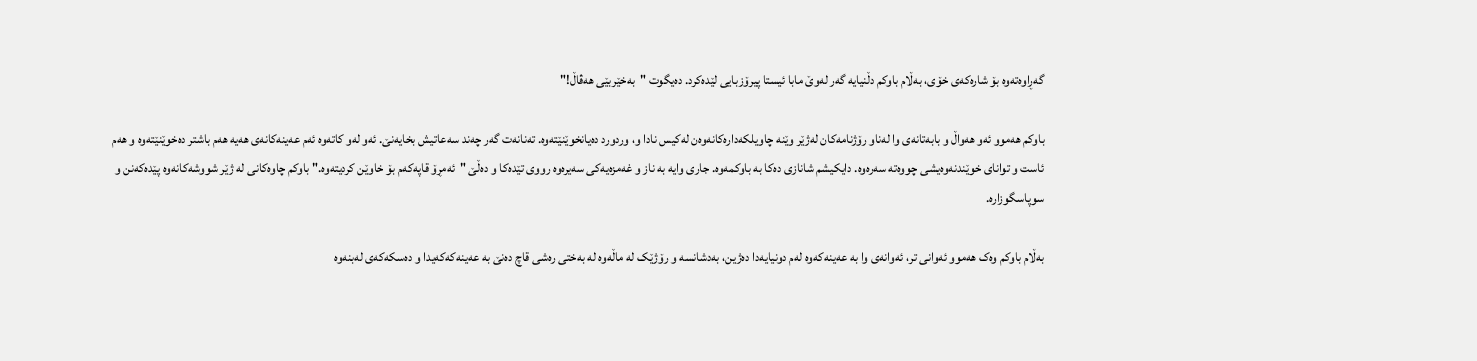گەڕاوەتەوە بۆ شارەکەی خۆی، بەڵام باوکم دڵنیایە گەر لەوێ مابا ئیستا پیرۆزبایی لێدەکرد. دەیگوت "بەخێربێی هەڤاڵ!"

باوکم هەموو ئەو هەواڵ و بابەتانەی وا لەناو رۆژنامەکان لەژێر وێنە چاویلکەدارەکانەوەن لەکیس نادا و، وردورد دەیانخوێنێتەوە. تەنانەت گەر چەند سەعاتیش بخایەنێ. ئەو لەو کاتەوە ئەم عەینەکانەی هەیە هەم باشتر دەخوێنێتەوە و هەم ئاست و توانای خوێندنەوەیشی چووەتە سەرەوە. دایکیشم شانازی دەکا بە باوکمەوە. جاری وایە بە ناز و غەمزەیەکی سەیرەوە رووی تێدەکا و دەڵێ "ئەمڕۆ قاپەکەم بۆ خاوێن کردیتەوە." باوکم چاوەکانی لە ژێر شووشەکانەوە پێدەکەنن و سوپاسگوزارە.

بەڵام باوکم وەک هەموو ئەوانی تر، ئەوانەی وا بە عەینەکەوە لەم دونیایەدا دەژین، بەدشانسە و رۆژێک لە ماڵەوە لە بەختی رەشی قاچ دەنێ بە عەینەکەکەیدا و دەسکەکەی لەبنەوە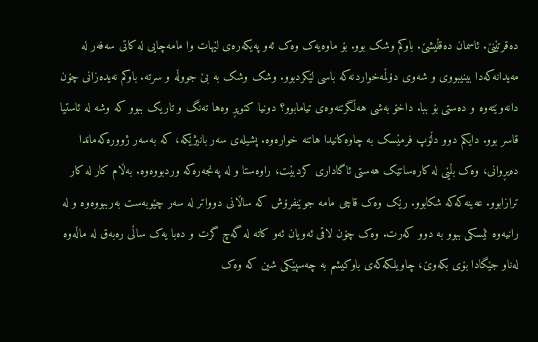دەقرتێنێ. ئاسمان دەقڵیشێ. باوکم وشک بوو. بۆ ماوەیەک وەک ئەو پەیکەرەی لێهات وا مامەچایی لە کاتی سەفەر لە مەیدانەکەدا بینیبووی و شەوی دۆڵمەخواردنەکە باسی لێکردبوو. وشک وشک بە بێ جووڵە و سرتە. باوکم نەیدەزانی چۆن دانەوێتەوە و دەستی بۆ ببا. داخۆ بەشی هەڵگرتنەوەی تیامابوو؟ دونیا کتوپڕ وەها تەنگ و تاریک ببوو کە وشە لە ئاستیا قاسر بوو. دایکم دوو دڵۆپ فرمێسک بە چاوەکانیدا هاتنە خوارەوە. پشیلەی سەر بانیژێکە، کە بەسەر ژوورەکەماندا دەیڕوانی، وەک بڵێی لە کارەساتێک هەستی ئاگاداری کردبێت، راوەستا و لە پەنجەرەکە وردبووەوە. بەڵام کار لە کار ترازابوو. عەینەکەکە شکابوو. رێک وەک قاچی مامە جوێنفرۆش کە ساڵانی دوواتر لە سەر چێوبەست بەرببووەوە و لە رانیەوە ئێسکی ببوو بە دوو کەرت. وەک چۆن لاقی ئەویان ئەو کاتە لە گەچ گرت و دەبا یەک ساڵی رەبەق لە ماڵەوە لەناو جێگادا بۆی بکەوێ، چاویلکەکەی باوکیشم بە چەسپێکی شین کە وەک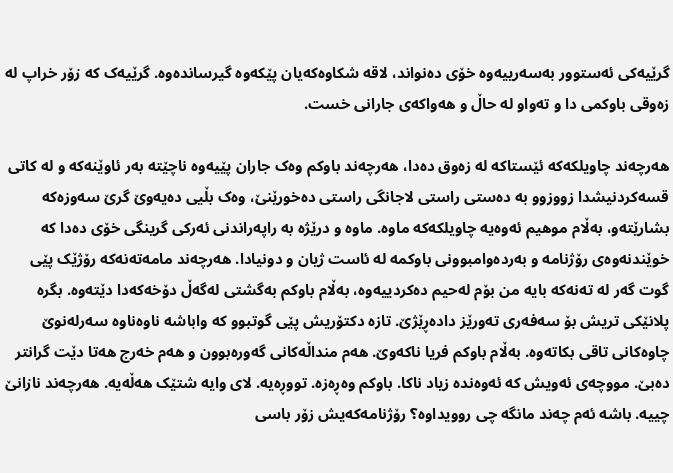گرێیەکی ئەستوور بەسەرییەوە خۆی دەنواند، لاقە شکاوەکەیان پێکەوە گیرساندەوە. گرێیەک کە زۆر خراپ لە زەوقی باوکمی دا و تەواو لە حاڵ و هەواکەی جارانی خست.

هەرچەند چاویلکەکە ئێستاکە لە زەوق دەدا، هەرچەند باوکم وەک جاران پێیەوە ناچێتە بەر ئاوێنەکە و لە کاتی قسەکردنیشدا زووزوو بە دەستی راستی لاجانگی راستی دەخورێنێ، وەک بڵیی دەیەوێ گرێ سەوزەکە بشارێتەو، بەڵام موهیم ئەوەیە چاویلکەکە ماوە. ماوە و درێژە بە راپەراندنی ئەرکی گرینگی خۆی دەدا کە خوێندنەوەی رۆژنامە و بەردەوامبوونی باوکمە لە ئاست ژیان و دونیادا. هەرچەند مامەتەنەکە رۆژێک پێی گوت گەر لە تەنەکە بایە من بۆم لەحیم دەکردییەوە، بەڵام باوکم بەگشتی لەگەڵ دۆخەکەدا دێتەوە. بگرە پلانێکی تریش بۆ سەفەری تەورێز دادەڕێژێ. تازە دکتۆریش پێی گوتبوو کە واباشە ناوەناوە سەرلەنوێ چاوەکانی تاقی بکاتەوە. بەڵام باوکم فریا ناکەوێ. هەم منداڵەکانی گەورەبوون و هەم خەرج هەتا دێت گرانتر دەبێ. مووچەی ئەویش کە ئەوەندە زیاد ناکا. باوکم وەڕەزە. تووڕەیە. لای وایە شتێک هەڵەیە. هەرچەند نازانێ چییە. باشە ئەم چەند مانگە چی روویداوە؟ رۆژنامەکەیش زۆر باسی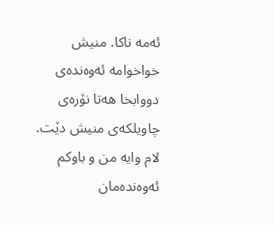ئەمە ناکا. منیش خواخوامە ئەوەندەی دووابخا هەتا نۆرەی چاویلکەی منیش دێت. لام وایە من و باوکم ئەوەندەمان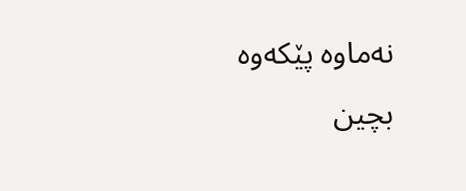نەماوە پێکەوە بچین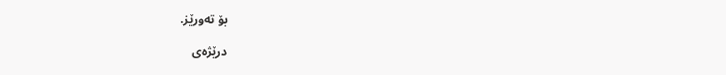بۆ تەورێز.

درێژەی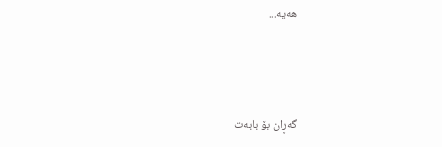هەیە...



گەڕان بۆ بابەت